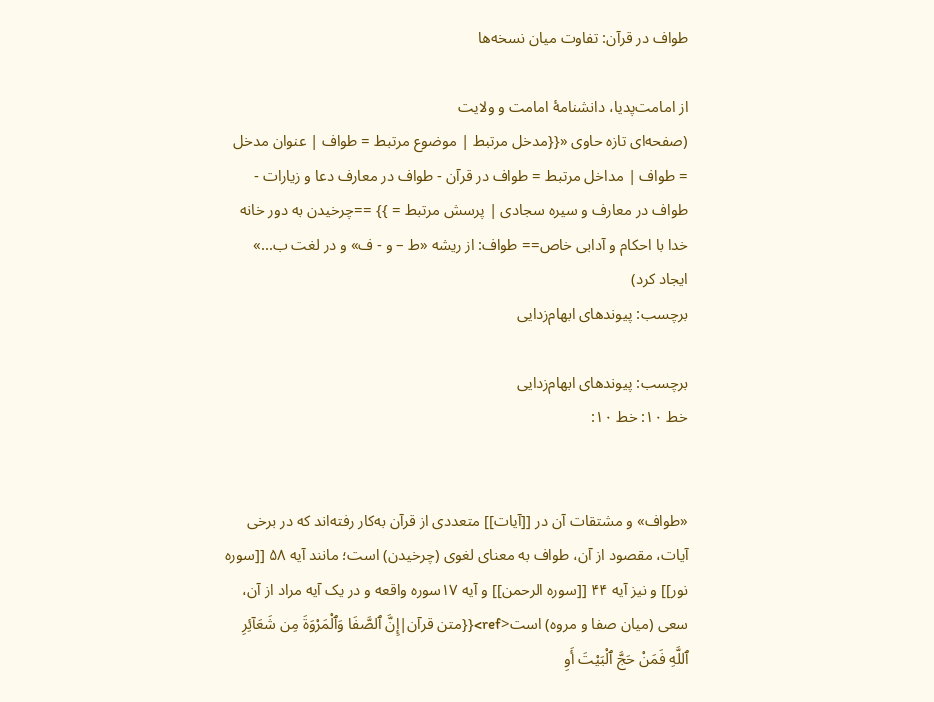طواف در قرآن: تفاوت میان نسخه‌ها

از امامت‌پدیا، دانشنامهٔ امامت و ولایت
(صفحه‌ای تازه حاوی «{{مدخل مرتبط | موضوع مرتبط = طواف | عنوان مدخل = طواف | مداخل مرتبط = طواف در قرآن - طواف در معارف دعا و زیارات - طواف در معارف و سیره سجادی | پرسش مرتبط = }} ==چرخیدن به دور خانه خدا با احکام و آدابی خاص== طواف: از ریشه «ط – و - ف» و در لغت ب...» ایجاد کرد)
برچسب: پیوندهای ابهام‌زدایی

برچسب: پیوندهای ابهام‌زدایی
خط ۱۰: خط ۱۰:


«طواف» و مشتقات آن در [[آیات]] متعددی از قرآن به‌کار رفته‌اند که در برخی آیات، مقصود از آن، طواف به معنای لغوی (چرخیدن) است؛ مانند آیه ۵۸ [[سوره نور]] و نیز آیه ۴۴ [[سوره الرحمن]] و آیه ۱۷سوره واقعه و در یک آیه مراد از آن، سعی (میان صفا و مروه) است<ref>{{متن قرآن|إِنَّ ٱلصَّفَا وَٱلْمَرْوَةَ مِن شَعَآئِرِ ٱللَّهِ فَمَنْ حَجَّ ٱلْبَيْتَ أَوِ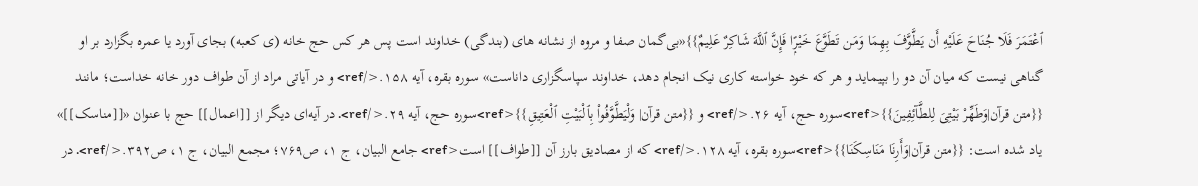ٱعْتَمَرَ فَلَا جُنَاحَ عَلَيْهِ أَن يَطَّوَّفَ بِهِمَا وَمَن تَطَوَّعَ خَيْرًۭا فَإِنَّ ٱللَّهَ شَاكِرٌ عَلِيمٌ}}«بی‌گمان صفا و مروه از نشانه ‌های (بندگی) خداوند است پس هر کس حج خانه (ی کعبه) بجای آورد یا عمره بگزارد بر او گناهی نیست که میان آن دو را بپیماید و هر که خود خواسته کاری نیک انجام دهد، خداوند سپاسگزاری داناست» سوره بقره، آیه ۱۵۸.</ref> و در آیاتی مراد از آن طواف دور خانه خداست؛ مانند {{متن قرآن|وَطَهِّرْ بَيْتِىَ لِلطَّآئِفِينَ}}<ref>سوره حج، آیه ۲۶.</ref> و {{متن قرآن| وَلْيَطَّوَّفُوا۟ بِٱلْبَيْتِ ٱلْعَتِيقِ}}<ref>سوره حج، آیه ۲۹.</ref>. در آیه‌ای دیگر از [[اعمال]] حج با عنوان «[[مناسک]]» یاد شده است: {{متن قرآن|وَأَرِنَا مَنَاسِكَنَا}}<ref>سوره بقره، آیه ۱۲۸.</ref> که از مصادیق بارز آن [[طواف]] است<ref> جامع البیان، ج ۱، ص۷۶۹؛ مجمع البیان، ج ۱، ص۳۹۲.</ref>. در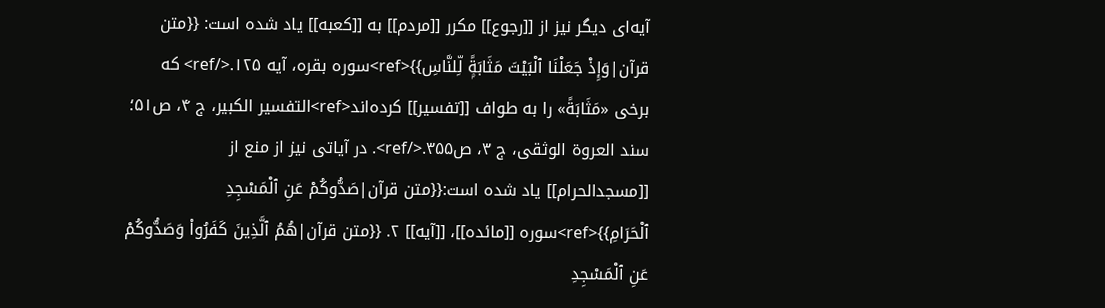آیه‌ای دیگر نیز از [[رجوع]] مکرر [[مردم]] به [[کعبه]] یاد شده است: {{متن قرآن|وَإِذْ جَعَلْنَا ٱلْبَيْتَ مَثَابَةًۭ لِّلنَّاسِ}}<ref>سوره بقره، آیه ۱۲۵.</ref> که برخی «مَثَابَةً» را به طواف [[تفسیر]] کرده‌اند<ref>التفسیر الکبیر، ج ۴، ص۵۱؛ سند العروة الوثقی، ج ۳، ص۳۵۵.</ref>. در آیاتی نیز از منع از [[مسجدالحرام]] یاد شده است:{{متن قرآن|صَدُّوكُمْ عَنِ ٱلْمَسْجِدِ ٱلْحَرَامِ}}<ref>سوره [[مائده]]، [[آیه]] ۲. {{متن قرآن|هُمُ ٱلَّذِينَ كَفَرُوا۟ وَصَدُّوكُمْ عَنِ ٱلْمَسْجِدِ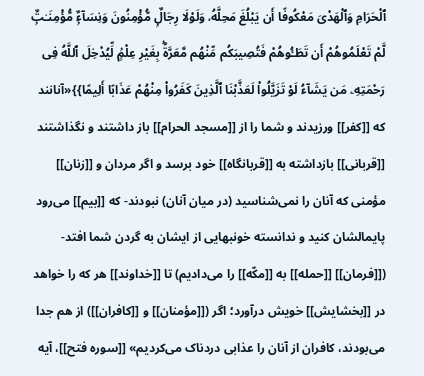ٱلْحَرَامِ وَٱلْهَدْىَ مَعْكُوفًا أَن يَبْلُغَ مَحِلَّهُۥ وَلَوْلَا رِجَالٌۭ مُّؤْمِنُونَ وَنِسَآءٌۭ مُّؤْمِنَـٰتٌۭ لَّمْ تَعْلَمُوهُمْ أَن تَطَـُٔوهُمْ فَتُصِيبَكُم مِّنْهُم مَّعَرَّةٌۢ بِغَيْرِ عِلْمٍۢ لِّيُدْخِلَ ٱللَّهُ فِى رَحْمَتِهِۦ مَن يَشَآءُ لَوْ تَزَيَّلُوا۟ لَعَذَّبْنَا ٱلَّذِينَ كَفَرُوا۟ مِنْهُمْ عَذَابًا أَلِيمًا}}«آنانند که [[کفر]] ورزیدند و شما را از [[مسجد الحرام]] باز داشتند و نگذاشتند [[قربانی]] بازداشته به [[قربانگاه]] خود برسد و اگر مردان و [[زنان]] مؤمنی که آنان را نمی‌شناسید (در میان آنان) نبودند- که [[بیم]] می‌رود پایمالشان کنید و ندانسته خونبهایی از ایشان به گردن شما افتد- ([[فرمان]] [[حمله]] به [[مکّه]] را می‌دادیم) تا [[خداوند]] هر که را خواهد در [[بخشایش]] خویش درآورد؛ اگر ([[مؤمنان]] و [[کافران]]) از هم جدا می‌بودند، کافران از آنان را عذابی دردناک می‌کردیم» [[سوره فتح]]، آیه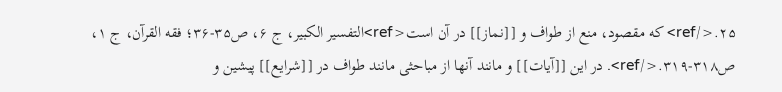۲۵.</ref> که مقصود، منع از طواف و [[نماز]] در آن است<ref>التفسیر الکبیر، ج ۶، ص۳۵-۳۶؛ فقه القرآن، ج ۱، ص۳۱۸-۳۱۹.</ref>. در این [[آیات]] و مانند آنها از مباحثی مانند طواف در [[شرایع]] پیشین و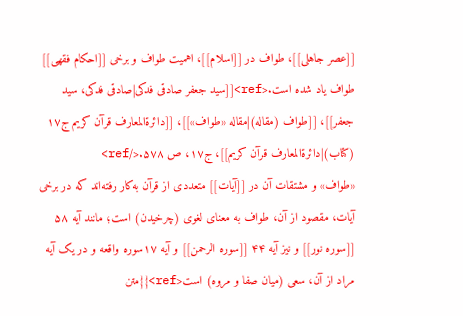[[عصر جاهلی]]، طواف در [[اسلام]]، اهمیت طواف و برخی [[احکام فقهی]] طواف یاد شده است.<ref>[[سید جعفر صادقی فدکی|صادقی فدکی، سید جعفر]]، [[طواف (مقاله)|مقاله «طواف»]]، [[دائرةالمعارف قرآن کریم ج۱۷ (کتاب)|دائرةالمعارف قرآن کریم]]، ج۱۷، ص ۵۷۸.</ref>
«طواف» و مشتقات آن در [[آیات]] متعددی از قرآن به‌کار رفته‌اند که در برخی آیات، مقصود از آن، طواف به معنای لغوی (چرخیدن) است؛ مانند آیه ۵۸ [[سوره نور]] و نیز آیه ۴۴ [[سوره الرحمن]] و آیه ۱۷سوره واقعه و در یک آیه مراد از آن، سعی (میان صفا و مروه) است<ref>{{متن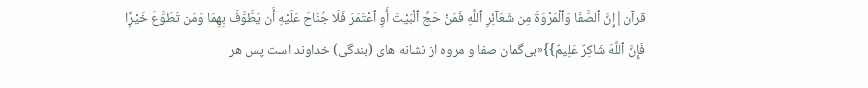قرآن|إِنَّ ٱلصَّفَا وَٱلْمَرْوَةَ مِن شَعَآئِرِ ٱللَّهِ فَمَنْ حَجَّ ٱلْبَيْتَ أَوِ ٱعْتَمَرَ فَلَا جُنَاحَ عَلَيْهِ أَن يَطَّوَّفَ بِهِمَا وَمَن تَطَوَّعَ خَيْرًۭا فَإِنَّ ٱللَّهَ شَاكِرٌ عَلِيمٌ}}«بی‌گمان صفا و مروه از نشانه ‌های (بندگی) خداوند است پس هر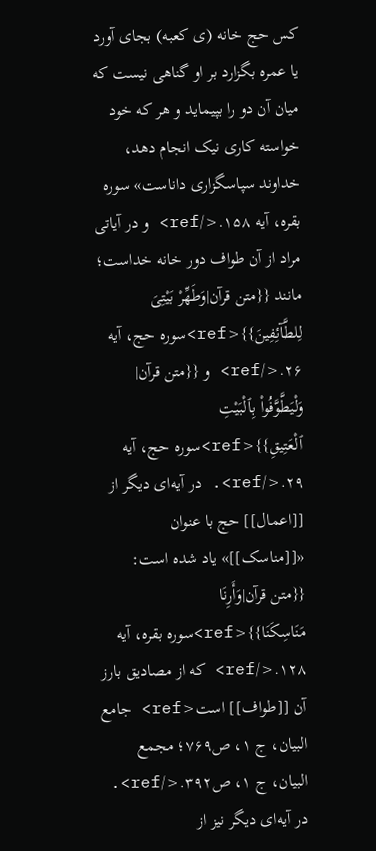کس حج خانه (ی کعبه) بجای آورد یا عمره بگزارد بر او گناهی نیست که میان آن دو را بپیماید و هر که خود خواسته کاری نیک انجام دهد، خداوند سپاسگزاری داناست» سوره بقره، آیه ۱۵۸.</ref> و در آیاتی مراد از آن طواف دور خانه خداست؛ مانند {{متن قرآن|وَطَهِّرْ بَيْتِىَ لِلطَّآئِفِينَ}}<ref>سوره حج، آیه ۲۶.</ref> و {{متن قرآن| وَلْيَطَّوَّفُوا۟ بِٱلْبَيْتِ ٱلْعَتِيقِ}}<ref>سوره حج، آیه ۲۹.</ref>. در آیه‌ای دیگر از [[اعمال]] حج با عنوان «[[مناسک]]» یاد شده است: {{متن قرآن|وَأَرِنَا مَنَاسِكَنَا}}<ref>سوره بقره، آیه ۱۲۸.</ref> که از مصادیق بارز آن [[طواف]] است<ref> جامع البیان، ج ۱، ص۷۶۹؛ مجمع البیان، ج ۱، ص۳۹۲.</ref>. در آیه‌ای دیگر نیز از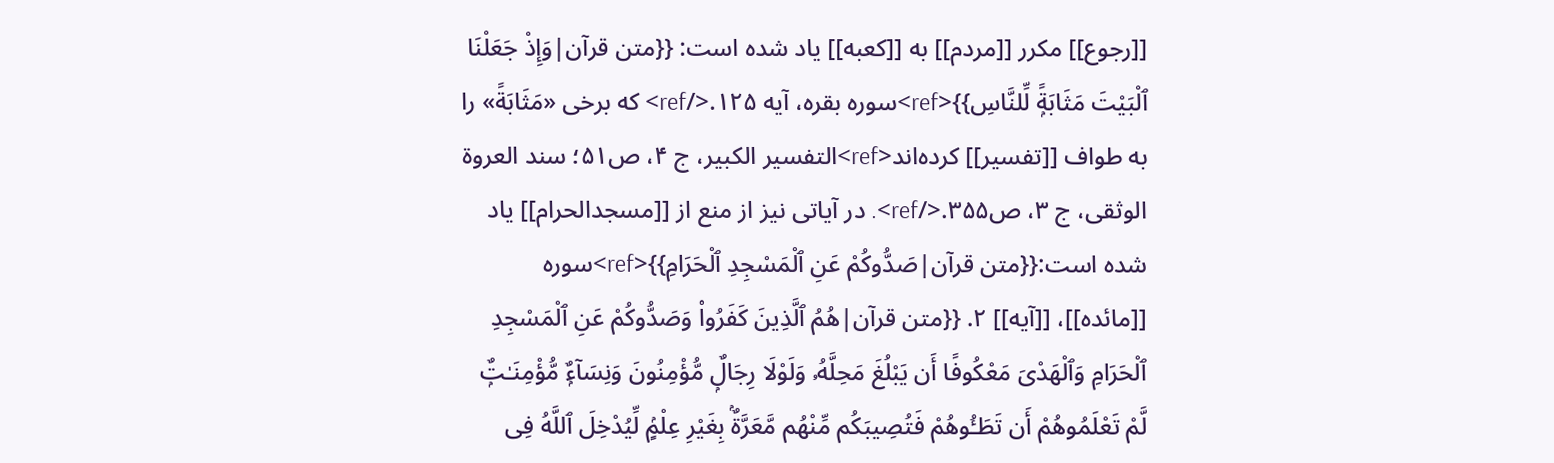[[رجوع]] مکرر [[مردم]] به [[کعبه]] یاد شده است: {{متن قرآن|وَإِذْ جَعَلْنَا ٱلْبَيْتَ مَثَابَةًۭ لِّلنَّاسِ}}<ref>سوره بقره، آیه ۱۲۵.</ref> که برخی «مَثَابَةً» را به طواف [[تفسیر]] کرده‌اند<ref>التفسیر الکبیر، ج ۴، ص۵۱؛ سند العروة الوثقی، ج ۳، ص۳۵۵.</ref>. در آیاتی نیز از منع از [[مسجدالحرام]] یاد شده است:{{متن قرآن|صَدُّوكُمْ عَنِ ٱلْمَسْجِدِ ٱلْحَرَامِ}}<ref>سوره [[مائده]]، [[آیه]] ۲. {{متن قرآن|هُمُ ٱلَّذِينَ كَفَرُوا۟ وَصَدُّوكُمْ عَنِ ٱلْمَسْجِدِ ٱلْحَرَامِ وَٱلْهَدْىَ مَعْكُوفًا أَن يَبْلُغَ مَحِلَّهُۥ وَلَوْلَا رِجَالٌۭ مُّؤْمِنُونَ وَنِسَآءٌۭ مُّؤْمِنَـٰتٌۭ لَّمْ تَعْلَمُوهُمْ أَن تَطَـُٔوهُمْ فَتُصِيبَكُم مِّنْهُم مَّعَرَّةٌۢ بِغَيْرِ عِلْمٍۢ لِّيُدْخِلَ ٱللَّهُ فِى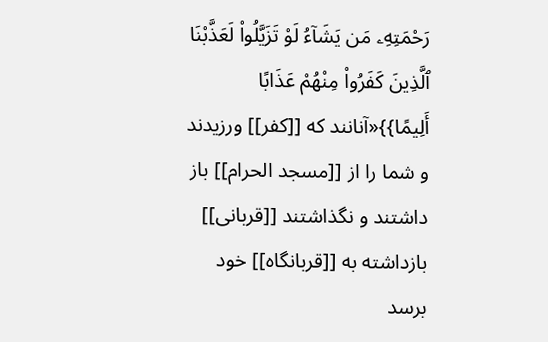رَحْمَتِهِۦ مَن يَشَآءُ لَوْ تَزَيَّلُوا۟ لَعَذَّبْنَا ٱلَّذِينَ كَفَرُوا۟ مِنْهُمْ عَذَابًا أَلِيمًا}}«آنانند که [[کفر]] ورزیدند و شما را از [[مسجد الحرام]] باز داشتند و نگذاشتند [[قربانی]] بازداشته به [[قربانگاه]] خود برسد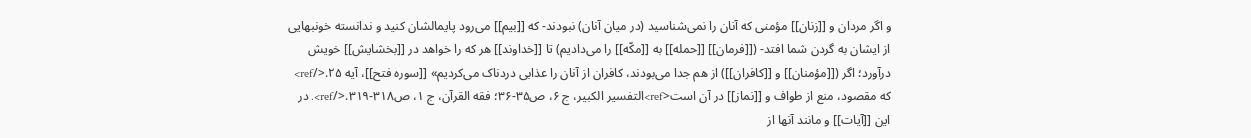و اگر مردان و [[زنان]] مؤمنی که آنان را نمی‌شناسید (در میان آنان) نبودند- که [[بیم]] می‌رود پایمالشان کنید و ندانسته خونبهایی از ایشان به گردن شما افتد- ([[فرمان]] [[حمله]] به [[مکّه]] را می‌دادیم) تا [[خداوند]] هر که را خواهد در [[بخشایش]] خویش درآورد؛ اگر ([[مؤمنان]] و [[کافران]]) از هم جدا می‌بودند، کافران از آنان را عذابی دردناک می‌کردیم» [[سوره فتح]]، آیه ۲۵.</ref> که مقصود، منع از طواف و [[نماز]] در آن است<ref>التفسیر الکبیر، ج ۶، ص۳۵-۳۶؛ فقه القرآن، ج ۱، ص۳۱۸-۳۱۹.</ref>. در این [[آیات]] و مانند آنها از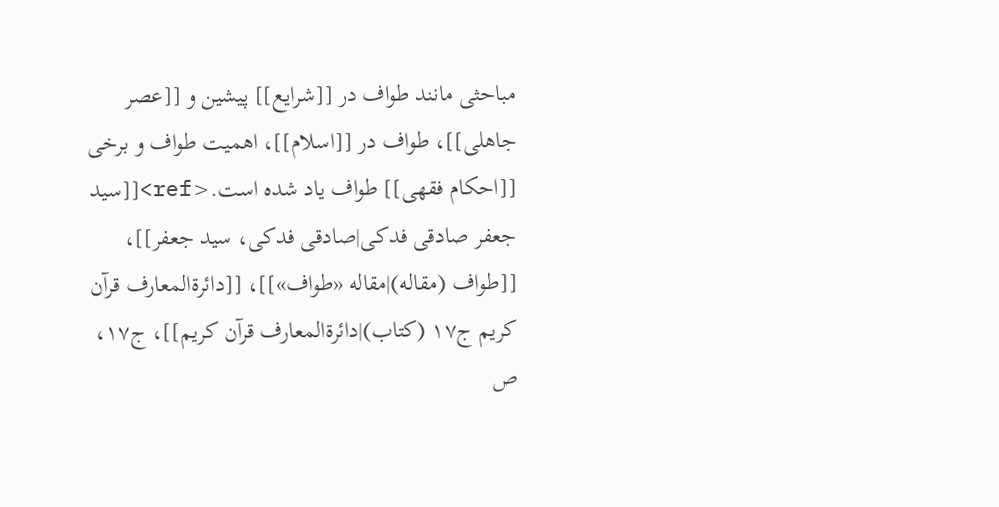مباحثی مانند طواف در [[شرایع]] پیشین و [[عصر جاهلی]]، طواف در [[اسلام]]، اهمیت طواف و برخی [[احکام فقهی]] طواف یاد شده است.<ref>[[سید جعفر صادقی فدکی|صادقی فدکی، سید جعفر]]، [[طواف (مقاله)|مقاله «طواف»]]، [[دائرةالمعارف قرآن کریم ج۱۷ (کتاب)|دائرةالمعارف قرآن کریم]]، ج۱۷، ص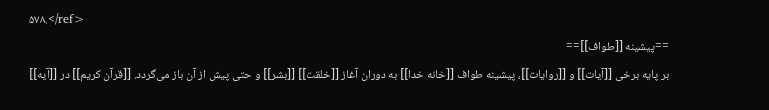۵۷۸.</ref>
==پیشینه [[طواف]]==
بر پایه برخی [[آیات]] و [[روایات]]، پیشینه طواف [[خانه خدا]] به دوران آغاز [[خلقت]] [[بشر]] و حتی پیش از آن باز می‌گردد. [[قرآن کریم]] در [[آیه]]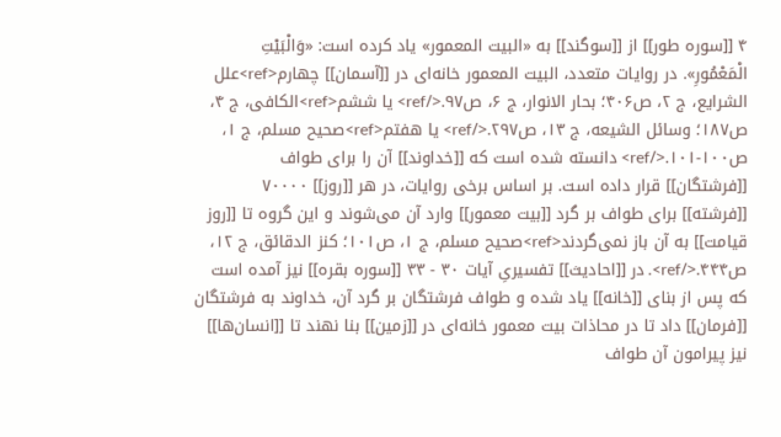۴ [[سوره طور]] از [[سوگند]] به «البیت المعمور» یاد کرده است: «وَالْبَیْتِ الْمَعْمُورِ». در روایات متعدد، البیت المعمور خانه‌ای در [[آسمان]] چهارم<ref>علل الشرایع، ج ۲، ص۴۰۶؛ بحار الانوار، ج ۶، ص۹۷.</ref> یا ششم<ref>الکافی، ج ۴، ص۱۸۷؛ وسائل الشیعه، ج ۱۳، ص۲۹۷.</ref> یا هفتم<ref>صحیح مسلم، ج ۱، ص۱۰۰-۱۰۱.</ref> دانسته شده است که [[خداوند]] آن را برای طواف [[فرشتگان]] قرار داده است. بر اساس برخی روایات، در هر [[روز]] ۷۰۰۰۰ [[فرشته]] برای طواف بر گرد [[بیت معمور]] وارد آن می‌شوند و این گروه تا [[روز قیامت]] به آن باز نمی‌گردند<ref>صحیح مسلم، ج ۱، ص۱۰۱؛ کنز الدقائق، ج ۱۲، ص۴۴۴.</ref>. در [[احادیث]] تفسیریِ آیات ۳۰ - ۳۳ [[سوره بقره]] نیز آمده است که پس از بنای [[خانه]] یاد شده و طواف فرشتگان بر گرد آن، خداوند به فرشتگان [[فرمان]] داد تا در محاذات بیت معمور خانه‌ای در [[زمین]] بنا نهند تا [[انسان‌ها]] نیز پیرامون آن طواف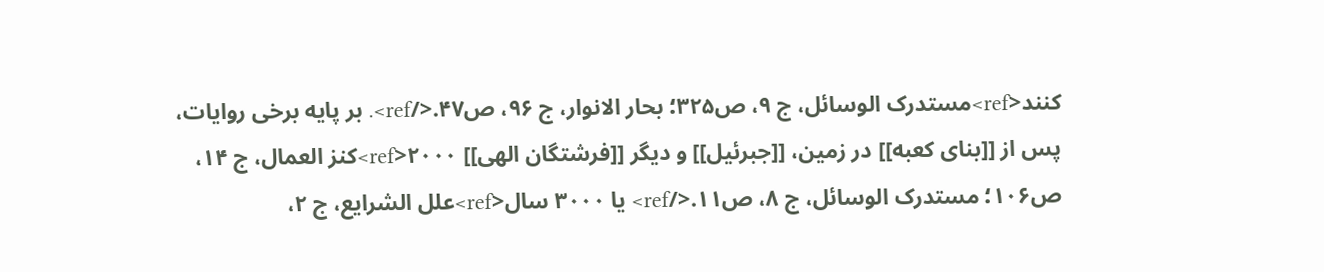کنند<ref>مستدرک الوسائل، ج ۹، ص۳۲۵؛ بحار الانوار، ج ۹۶، ص۴۷.</ref>. بر پایه برخی روایات، پس از [[بنای کعبه]] در زمین، [[جبرئیل]] و دیگر [[فرشتگان الهی]] ۲۰۰۰<ref>کنز العمال، ج ۱۴، ص۱۰۶؛ مستدرک الوسائل، ج ۸، ص۱۱.</ref> یا ۳۰۰۰ سال<ref>علل الشرایع، ج ۲،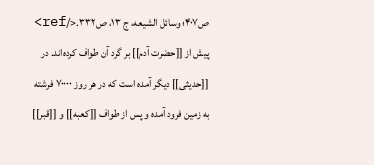ص۴۰۷؛ وسائل الشیعه، ج ۱۳، ص۳۳۲.</ref> پیش از [[حضرت آدم]] بر گرد آن طواف کرده‌اند. در [[حدیثی]] دیگر آمده است که در هر روز ۷۰۰۰۰ فرشته به زمین فرود آمده و پس از طواف [[کعبه]] و [[قبر]]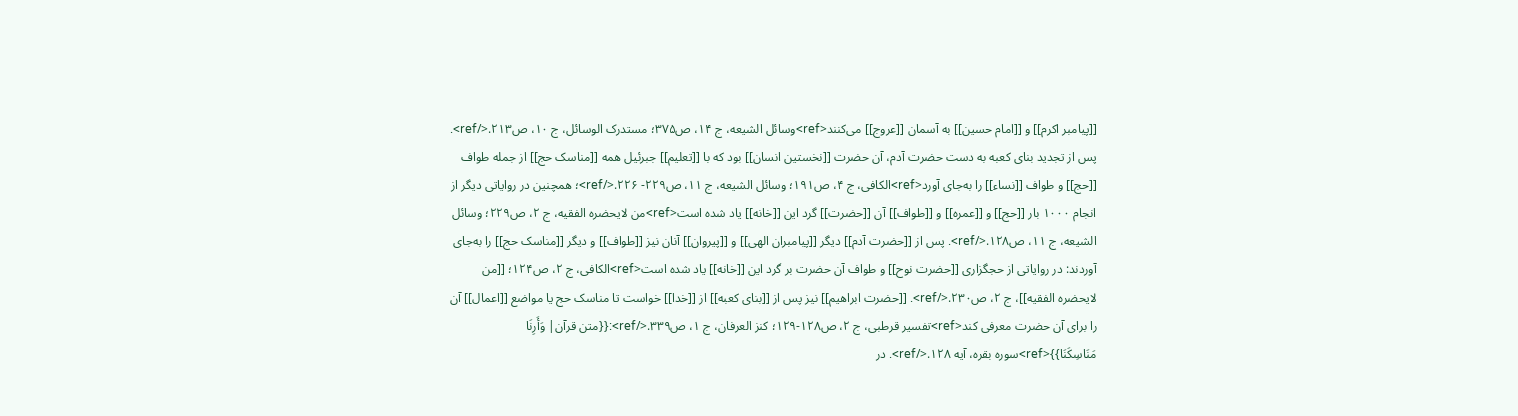[[پیامبر اکرم]] و [[امام حسین]] به آسمان [[عروج]] می‌کنند<ref>وسائل الشیعه، ج ۱۴، ص۳۷۵؛ مستدرک الوسائل، ج ۱۰، ص۲۱۳.</ref>. پس از تجدید بنای کعبه به دست حضرت آدم، آن حضرت [[نخستین انسان]] بود که با [[تعلیم]] جبرئیل همه [[مناسک حج]] از جمله طواف [[حج]] و طواف [[نساء]] را به‌جای آورد<ref>الکافی، ج ۴، ص۱۹۱؛ وسائل الشیعه، ج ۱۱، ص۲۲۹- ۲۲۶.</ref>؛ همچنین در روایاتی دیگر از انجام ۱۰۰۰ بار [[حج]] و [[عمره]] و [[طواف]] آن [[حضرت]] گرد این [[خانه]] یاد شده است<ref>من لایحضره الفقیه، ج ۲، ص۲۲۹؛ وسائل الشیعه، ج ۱۱، ص۱۲۸.</ref>. پس از [[حضرت آدم]] دیگر [[پیامبران الهی]] و [[پیروان]] آنان نیز [[طواف]] و دیگر [[مناسک حج]] را به‌جای آوردند: در روایاتی از حجگزاری [[حضرت نوح]] و طواف آن حضرت بر گرد این [[خانه]] یاد شده است<ref>الکافی، ج ۲، ص۱۲۴؛ [[من لایحضره الفقیه]]، ج ۲، ص۲۳۰.</ref>. [[حضرت ابراهیم]] نیز پس از [[بنای کعبه]] از [[خدا]] خواست تا مناسک حج یا مواضع [[اعمال]] آن را برای آن حضرت معرفی کند<ref>تفسیر قرطبی، ج ۲، ص۱۲۸-۱۲۹؛ کنز العرفان، ج ۱، ص۳۳۹.</ref>:{{متن قرآن| وَأَرِنَا مَنَاسِكَنَا}}<ref>سوره بقره، آیه ۱۲۸.</ref>. در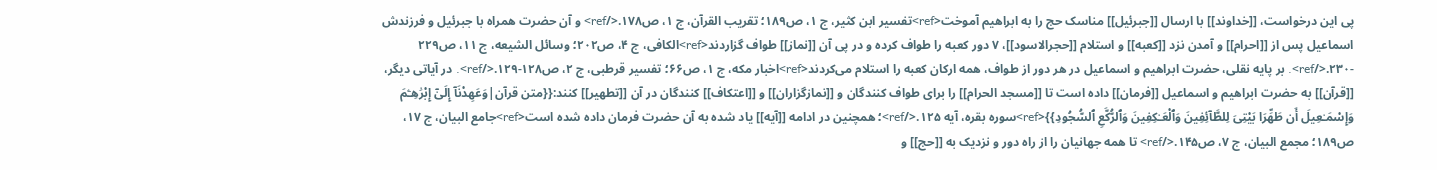پی این درخواست، [[خداوند]] با ارسال [[جبرئیل]] مناسک حج را به ابراهیم آموخت<ref>تفسیر ابن کثیر، ج ۱،‌ ص۱۸۹؛ تقریب القرآن،‌ ج ۱، ص۱۷۸.</ref> و آن حضرت همراه با جبرئیل و فرزندش اسماعیل پس از [[احرام]] و آمدن نزد [[کعبه]] و استلام [[حجرالاسود]]، ۷ دور کعبه را طواف کرده و در پی آن [[نماز]] طواف گزاردند<ref>الکافی، ج ۴، ص۲۰۲؛ وسائل الشیعه، ج ۱۱، ص۲۲۹ -۲۳۰.</ref>. بر پایه نقلی، حضرت ابراهیم و اسماعیل در هر دور از طواف، همه ارکان کعبه را استلام می‌کردند<ref>اخبار مکه، ج ۱، ص۶۶؛ تفسیر قرطبی، ج ۲، ص۱۲۸-۱۲۹.</ref>. در آیاتی دیگر، [[قرآن]] به حضرت ابراهیم و اسماعیل [[فرمان]] داده است تا [[مسجد الحرام]] را برای طواف کنندگان و [[نمازگزاران]] و [[اعتکاف]] کنندگان در آن [[تطهیر]] کنند:{{متن قرآن|وَعَهِدْنَآ إِلَىٰٓ إِبْرَٰهِـۧمَ وَإِسْمَـٰعِيلَ أَن طَهِّرَا بَيْتِىَ لِلطَّآئِفِينَ وَٱلْعَـٰكِفِينَ وَٱلرُّكَّعِ ٱلسُّجُودِ}}<ref>سوره بقره، آیه ۱۲۵.</ref>؛ همچنین در ادامه [[آیه]] یاد شده به آن حضرت فرمان داده شده است<ref>جامع البیان، ج ۱۷، ص۱۸۹؛ مجمع البیان، ج ۷، ص۱۴۵.</ref> تا همه جهانیان را از راه دور و نزدیک به [[حج]] و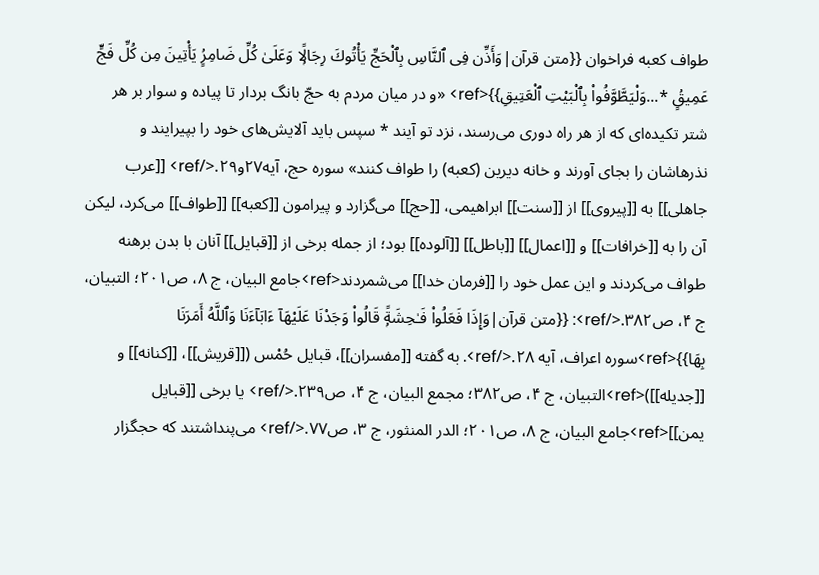طواف کعبه فراخوان {{متن قرآن|وَأَذِّن فِى ٱلنَّاسِ بِٱلْحَجِّ يَأْتُوكَ رِجَالًۭا وَعَلَىٰ كُلِّ ضَامِرٍۢ يَأْتِينَ مِن كُلِّ فَجٍّ عَمِيقٍۢ *...وَلْيَطَّوَّفُوا۟ بِٱلْبَيْتِ ٱلْعَتِيقِ}}<ref> «و در میان مردم به حجّ بانگ بردار تا پیاده و سوار بر هر شتر تکیده‌ای که از هر راه دوری می‌رسند، نزد تو آیند * سپس باید آلایش‌های خود را بپیرایند و نذرهاشان را بجای آورند و خانه دیرین (کعبه) را طواف کنند» سوره حج، آیه۲۷و۲۹.</ref> [[عرب جاهلی]] به [[پیروی]] از [[سنت]] ابراهیمی، [[حج]] می‌گزارد و پیرامون [[کعبه]] [[طواف]] می‌کرد، لیکن آن را به [[خرافات]] و [[اعمال]] [[باطل]] [[آلوده]] بود؛ از جمله برخی از [[قبایل]] آنان با بدن برهنه طواف می‌کردند و این عمل خود را [[فرمان خدا]] می‌شمردند<ref>جامع البیان، ج ۸، ص۲۰۱؛ التبیان، ج ۴، ص۳۸۲.</ref>: {{متن قرآن|وَإِذَا فَعَلُوا۟ فَـٰحِشَةًۭ قَالُوا۟ وَجَدْنَا عَلَيْهَآ ءَابَآءَنَا وَٱللَّهُ أَمَرَنَا بِهَا}}<ref>سوره اعراف، آیه ۲۸.</ref>. به گفته [[مفسران]]، قبایل حُمْس ([[قریش]]، [[کنانه]] و [[جدیله]])<ref>التبیان، ج ۴، ص۳۸۲؛ مجمع البیان، ج ۴، ص۲۳۹.</ref> یا برخی [[قبایل یمن]]<ref>جامع البیان، ج ۸، ص۲۰۱؛ الدر المنثور، ج ۳، ص۷۷.</ref> می‌پنداشتند که حجگزار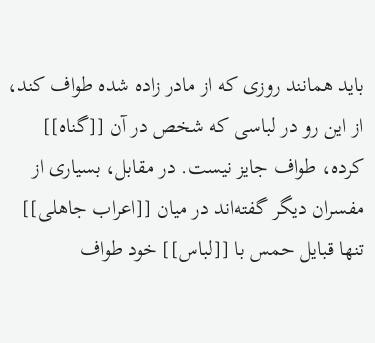باید همانند روزی که از مادر زاده شده طواف کند، از این رو در لباسی که شخص در آن [[گناه]] کرده، طواف جایز نیست. در مقابل، بسیاری از مفسران دیگر گفته‌اند در میان [[اعراب جاهلی]] تنها قبایل حمس با [[لباس]] خود طواف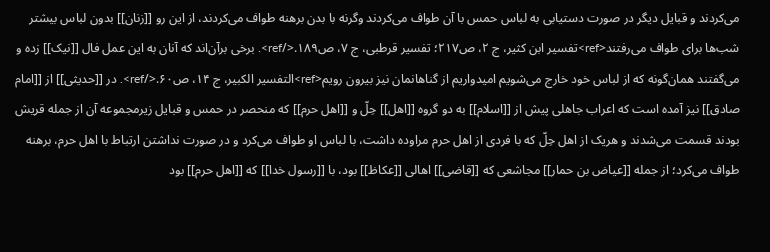می‌کردند و قبایل دیگر در صورت دستیابی به لباس حمس با آن طواف می‌کردند وگرنه با بدن برهنه طواف می‌کردند، از این رو [[زنان]] بدون لباس بیشتر شب‌ها برای طواف می‌رفتند<ref>تفسیر ابن کثیر، ج ۲، ص۲۱۷؛ تفسیر قرطبی، ج ۷، ص۱۸۹.</ref>. برخی برآن‌اند که آنان به این عمل فال [[نیک]] زده و می‌گفتند همان‌گونه که از لباس خود خارج می‌شویم امیدواریم از گناهانمان نیز بیرون رویم<ref>التفسیر الکبیر، ج ۱۴، ص۶۰.</ref>. در [[حدیثی]] از [[امام صادق]] نیز آمده است که اعراب جاهلی پیش از [[اسلام]] به دو گروه [[اهل]] حِلّ و [[اهل حرم]] که منحصر در حمس و قبایل زیرمجموعه آن از جمله قریش بودند قسمت می‌شدند و هریک از اهل حِلّ که با فردی از اهل حرم مراوده داشت، با لباس او طواف می‌کرد و در صورت نداشتن ارتباط با اهل حرم، برهنه طواف می‌کرد؛ از جمله [[عیاض بن حمار]] مجاشعی که [[قاضی]] اهالی [[عکاظ]] بود، با [[رسول خدا]] که [[اهل حرم]] بود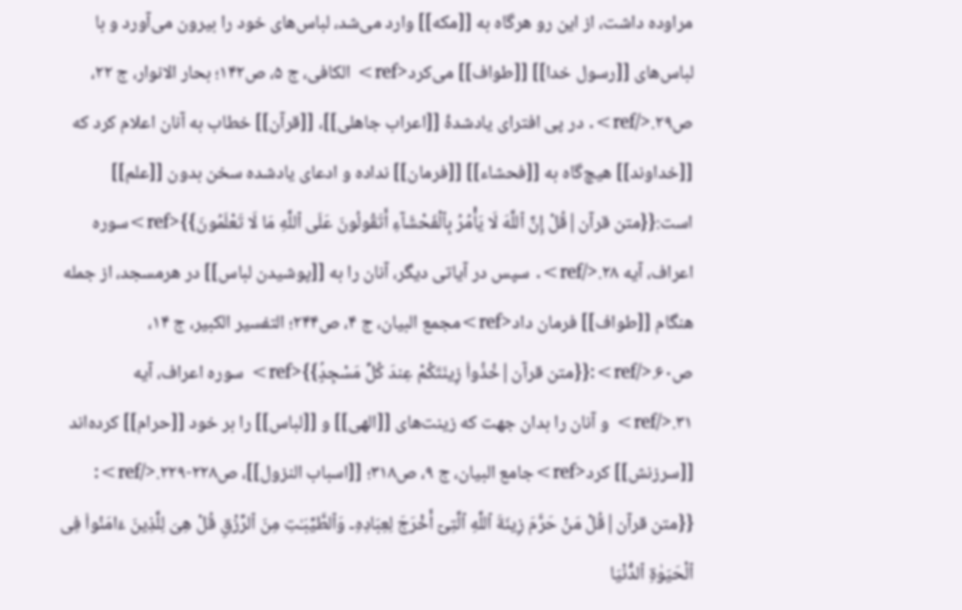مراوده داشت، از این رو هرگاه به [[مکه]] وارد می‌شد، لباس‌های خود را بیرون می‌آورد و با لباس‌های [[رسول خدا]] [[طواف]] می‌کرد<ref> الکافی، ج ۵، ص۱۴۲؛ بحار الانوار، ج ۲۲، ص۲۹.</ref>. در پی افترای یادشدۀ [[اعراب جاهلی]]، [[قرآن]] خطاب به آنان اعلام کرد که [[خداوند]] هیچ‌گاه به [[فحشاء]] [[فرمان]] نداده و ادعای یادشده سخن بدون [[علم]] است:{{متن قرآن|قُلْ إِنَّ ٱللَّهَ لَا يَأْمُرُ بِٱلْفَحْشَآءِ أَتَقُولُونَ عَلَى ٱللَّهِ مَا لَا تَعْلَمُونَ}}<ref>سوره اعراف، آیه ۲۸.</ref>. سپس در آیاتی دیگر، آنان را به [[پوشیدن لباس]] در هرمسجد، از جمله هنگام [[طواف]] فرمان داد<ref>مجمع البیان، ج ۴، ص۲۴۴؛ التفسیر الکبیر، ج ۱۴، ص۶۰.</ref>:{{متن قرآن|خُذُوا۟ زِينَتَكُمْ عِندَ كُلِّ مَسْجِدٍۢ}}<ref> سوره اعراف، آیه ۳۱.</ref> و آنان را بدان جهت که زینت‌های [[الهی]] و [[لباس]] را بر خود [[حرام]] کرده‌اند [[سرزنش]] کرد<ref>جامع البیان، ج ۹، ص۳۱۸؛ [[اسباب النزول]]، ص۲۲۸-۲۲۹.</ref>: {{متن قرآن|قُلْ مَنْ حَرَّمَ زِينَةَ ٱللَّهِ ٱلَّتِىٓ أَخْرَجَ لِعِبَادِهِۦ وَٱلطَّيِّبَـٰتِ مِنَ ٱلرِّزْقِ قُلْ هِىَ لِلَّذِينَ ءَامَنُوا۟ فِى ٱلْحَيَوٰةِ ٱلدُّنْيَا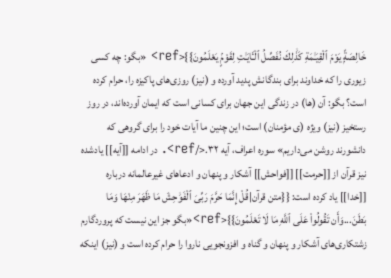خَالِصَةًۭ يَوْمَ ٱلْقِيَـٰمَةِ كَذَٰلِكَ نُفَصِّلُ ٱلْـَٔايَـٰتِ لِقَوْمٍۢ يَعْلَمُونَ}}<ref> «بگو: چه کسی زیوری را که خداوند برای بندگانش پدید آورده و (نیز) روزی‌های پاکیزه را، حرام کرده است؟ بگو: آن (ها) در زندگی این جهان برای کسانی است که ایمان آورده‌اند، در روز رستخیز (نیز) ویژه (ی مؤمنان) است؛ این چنین ما آیات خود را برای گروهی که دانشورند روشن می‌داریم» سوره اعراف، آیه ۳۲.</ref>. در ادامه [[آیه]] یادشده نیز قرآن از [[حرمت]] [[فواحش]] آشکار و پنهان و ادعاهای غیرعالمانه درباره [[خدا]] یاد کرده است: {{متن قرآن|قُلْ إِنَّمَا حَرَّمَ رَبِّىَ ٱلْفَوَٰحِشَ مَا ظَهَرَ مِنْهَا وَمَا بَطَنَ...وَأَن تَقُولُوا۟ عَلَى ٱللَّهِ مَا لَا تَعْلَمُونَ}}<ref>«بگو جز این نیست که پروردگارم زشتکاری‌های آشکار و پنهان و گناه و افزونجویی ناروا را حرام کرده است و (نیز) اینکه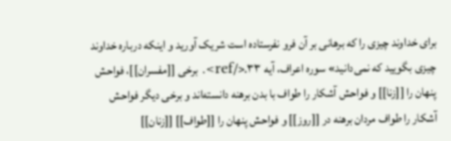برای خداوند چیزی را که برهانی بر آن فرو نفرستاده است شریک آورید و اینکه درباره خداوند چیزی بگویید که نمی‌دانید» سوره اعراف، آیه ۳۳.</ref>. برخی [[مفسران]]، فواحش پنهان را [[زنا]] و فواحش آشکار را طواف با بدن برهنه دانسته‌اند و برخی دیگر فواحش آشکار را طواف مردان برهنه در [[روز]] و فواحش پنهان را [[طواف]] [[زنان]]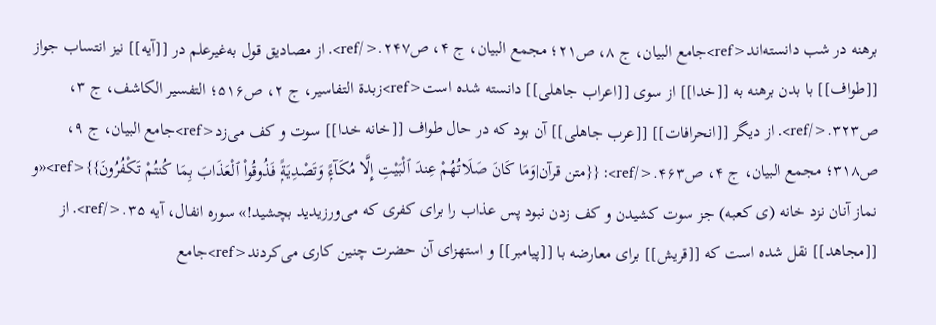برهنه در شب دانسته‌اند<ref>جامع البیان، ج ۸، ص۲۱؛ مجمع البیان، ج ۴، ص۲۴۷.</ref>. از مصادیق قول به‌غیرعلم در [[آیه]] نیز انتساب جواز [[طواف]] با بدن برهنه به [[خدا]] از سوی [[اعراب جاهلی]] دانسته شده است<ref>زبدة التفاسیر، ج ۲، ص۵۱۶؛ التفسیر الکاشف، ج ۳، ص۳۲۳.</ref>. از دیگر [[انحرافات]] [[عرب جاهلی]] آن بود که در حال طواف [[خانه خدا]] سوت و کف می‌زد<ref>جامع البیان، ج ۹، ص۳۱۸؛ مجمع البیان، ج ۴، ص۴۶۳.</ref>: {{متن قرآن|وَمَا كَانَ صَلَاتُهُمْ عِندَ ٱلْبَيْتِ إِلَّا مُكَآءًۭ وَتَصْدِيَةًۭ فَذُوقُوا۟ ٱلْعَذَابَ بِمَا كُنتُمْ تَكْفُرُونَ}}<ref>«و نماز آنان نزد خانه (ی کعبه) جز سوت کشیدن و کف زدن نبود پس عذاب را برای کفری که می‌ورزیدید بچشید!» سوره انفال، آیه ۳۵.</ref>. از [[مجاهد]] نقل شده است که [[قریش]] برای معارضه با [[پیامبر]] و استهزای آن حضرت چنین کاری می‌کردند<ref>جامع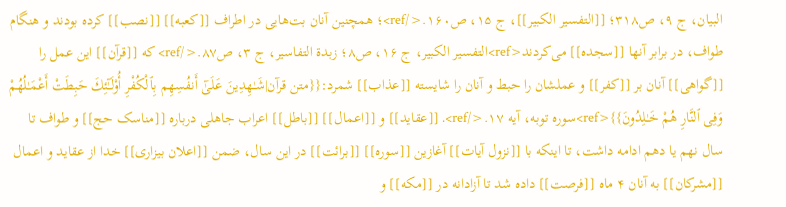البیان، ج ۹، ص۳۱۸؛ [[التفسیر الکبیر]]، ج ۱۵، ص۱۶۰.</ref>؛ همچنین آنان بت‌هایی در اطراف [[کعبه]] [[نصب]] کرده بودند و هنگام طواف، در برابر آنها [[سجده]] می‌کردند<ref>التفسیر الکبیر، ج ۱۶، ص۸؛ زبدة التفاسیر، ج ۳، ص۸۷.</ref> که [[قرآن]] این عمل را [[گواهی]] آنان بر [[کفر]] و عملشان را حبط و آنان را شایسته [[عذاب]] شمرد:{{متن قرآن|شَـٰهِدِينَ عَلَىٰٓ أَنفُسِهِم بِٱلْكُفْرِ أُو۟لَـٰٓئِكَ حَبِطَتْ أَعْمَـٰلُهُمْ وَفِى ٱلنَّارِ هُمْ خَـٰلِدُونَ}}<ref>سوره توبه، آیه ۱۷.</ref>. [[عقاید]] و [[اعمال]] [[باطل]] اعراب جاهلی درباره [[مناسک حج]] و طواف تا سال نهم یا دهم ادامه داشت، تا اینکه با [[نزول آیات]] آغازین [[سوره]] [[برائت]] در این سال، ضمن [[اعلان بیزاری]] خدا از عقاید و اعمال [[مشرکان]] به آنان ۴ ماه [[فرصت]] داده شد تا آزادانه در [[مکه]] و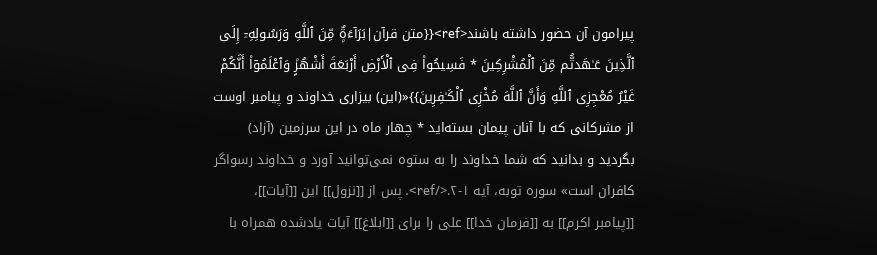پیرامون آن حضور داشته باشند<ref>{{متن قرآن|بَرَآءَةٌۭ مِّنَ ٱللَّهِ وَرَسُولِهِۦٓ إِلَى ٱلَّذِينَ عَـٰهَدتُّم مِّنَ ٱلْمُشْرِكِينَ * فَسِيحُوا۟ فِى ٱلْأَرْضِ أَرْبَعَةَ أَشْهُرٍۢ وَٱعْلَمُوٓا۟ أَنَّكُمْ غَيْرُ مُعْجِزِى ٱللَّهِ وَأَنَّ ٱللَّهَ مُخْزِى ٱلْكَـٰفِرِينَ}}«(این) بیزاری خداوند و پیامبر اوست از مشرکانی که با آنان پیمان بسته‌اید * چهار ماه در این سرزمین (آزاد) بگردید و بدانید که شما خداوند را به ستوه نمی‌توانید آورد و خداوند رسواگر کافران است» سوره توبه، آیه ۱-۲.</ref>. پس از [[نزول]] این [[آیات]]، [[پیامبر اکرم]] به [[فرمان خدا]] علی را برای [[ابلاغ]] آیات یادشده همراه با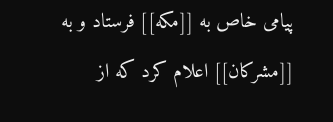پیامی خاص به [[مکه]] فرستاد و به [[مشرکان]] اعلام کرد که از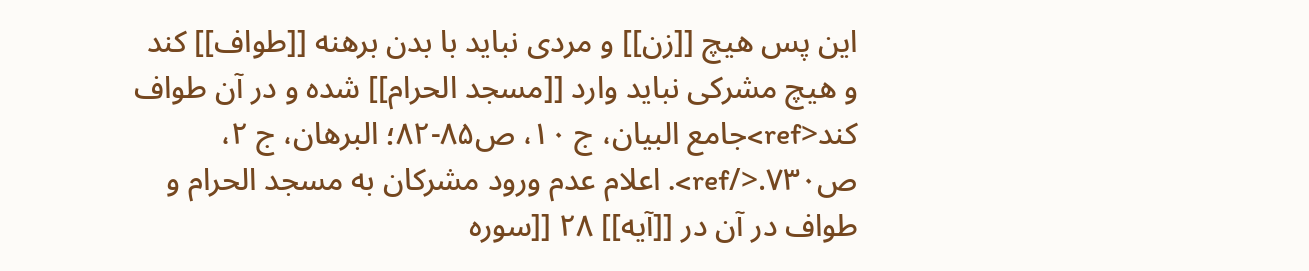این پس هیچ [[زن]] و مردی نباید با بدن برهنه [[طواف]] کند و هیچ مشرکی نباید وارد [[مسجد الحرام]] شده و در آن طواف کند<ref>جامع البیان، ج ۱۰، ص۸۵-۸۲؛ البرهان، ج ۲، ص۷۳۰.</ref>. اعلام عدم ورود مشرکان به مسجد الحرام و طواف در آن در [[آیه]] ۲۸ [[سوره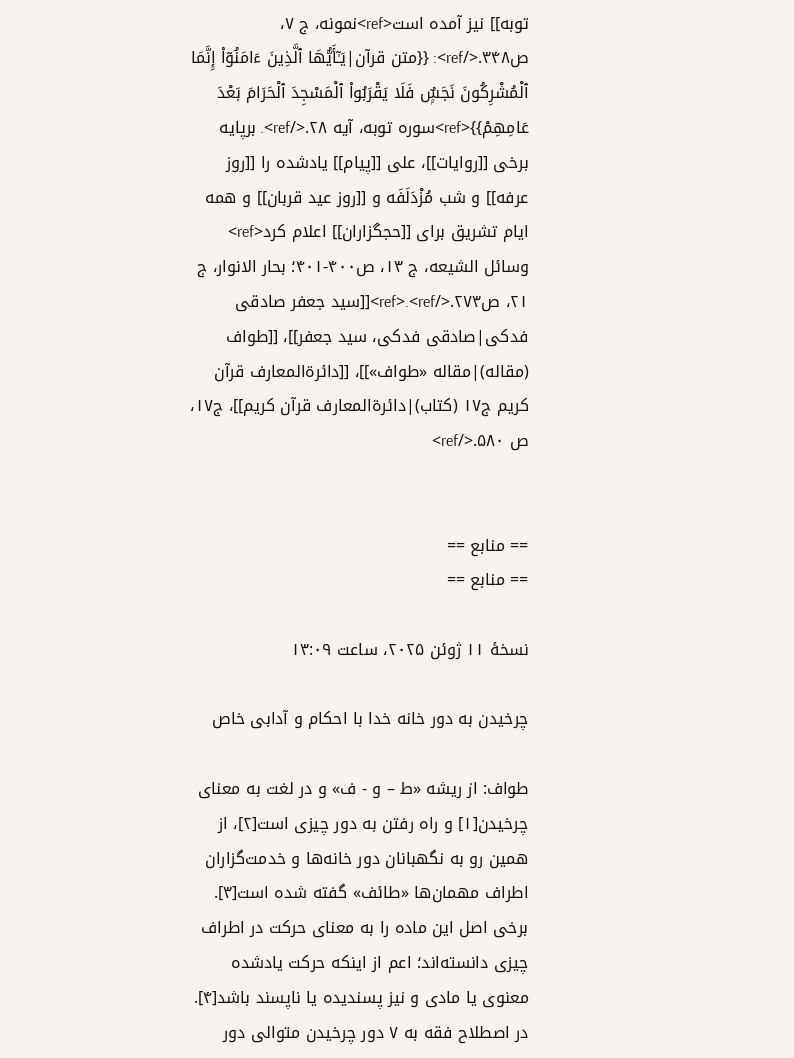توبه]] نیز آمده است<ref>نمونه، ج ۷، ص۳۴۸.</ref>: {{متن قرآن|يَـٰٓأَيُّهَا ٱلَّذِينَ ءَامَنُوٓا۟ إِنَّمَا ٱلْمُشْرِكُونَ نَجَسٌۭ فَلَا يَقْرَبُوا۟ ٱلْمَسْجِدَ ٱلْحَرَامَ بَعْدَ عَامِهِمْ}}<ref>سوره توبه، آیه ۲۸.</ref>. برپایه برخی [[روایات]]، علی [[پیام]] یادشده را [[روز عرفه]] و شب مُزْدَلَفَه و [[روز عید قربان]] و همه ایام تشریق برای [[حجگزاران]] اعلام کرد<ref> وسائل الشیعه، ج ۱۳، ص۴۰۰-۴۰۱؛ بحار الانوار، ج ۲۱، ص۲۷۳.</ref>.<ref>[[سید جعفر صادقی فدکی|صادقی فدکی، سید جعفر]]، [[طواف (مقاله)|مقاله «طواف»]]، [[دائرةالمعارف قرآن کریم ج۱۷ (کتاب)|دائرةالمعارف قرآن کریم]]، ج۱۷، ص ۵۸۰.</ref>


== منابع ==
== منابع ==

نسخهٔ ۱۱ ژوئن ۲۰۲۵، ساعت ۱۳:۰۹

چرخیدن به دور خانه خدا با احکام و آدابی خاص

طواف: از ریشه «ط – و - ف» و در لغت به معنای چرخیدن[۱] و راه رفتن به دور چیزی است[۲]، از همین رو به نگهبانان دور خانه‌ها و خدمت‌گزاران اطراف مهمان‌ها «طائف» گفته شده است[۳]. برخی اصل این ماده را به معنای حرکت در اطراف چیزی دانسته‌اند؛ اعم از اینکه حرکت یادشده معنوی یا مادی و نیز پسندیده یا ناپسند باشد[۴]. در اصطلاح فقه به ۷ دور چرخیدن متوالی دور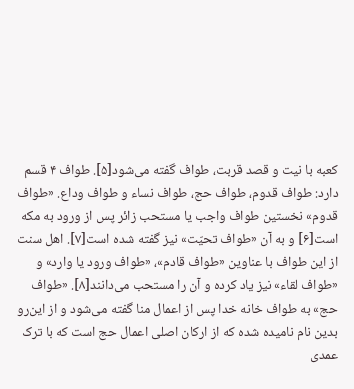کعبه با نیت و قصد قربت، طواف گفته می‌شود[۵]. طواف ۴ قسم دارد: طواف قدوم، طواف حج، طواف نساء و طواف وداع. «طواف قدوم» نخستین طواف واجب یا مستحب زائر پس از ورود به مکه است[۶] و به آن «طواف تحیّت» نیز گفته شده است[۷]. اهل سنت از این طواف با عناوین «طواف قادم»، «طواف ورود یا وارد» و «طواف لقاء» نیز یاد کرده و آن را مستحب می‌دانند[۸]. «طواف حج» به طواف خانه خدا پس از اعمال منا گفته می‌شود و از این‌رو بدین نام نامیده شده که از ارکان اصلی اعمال حج است که با ترک عمدی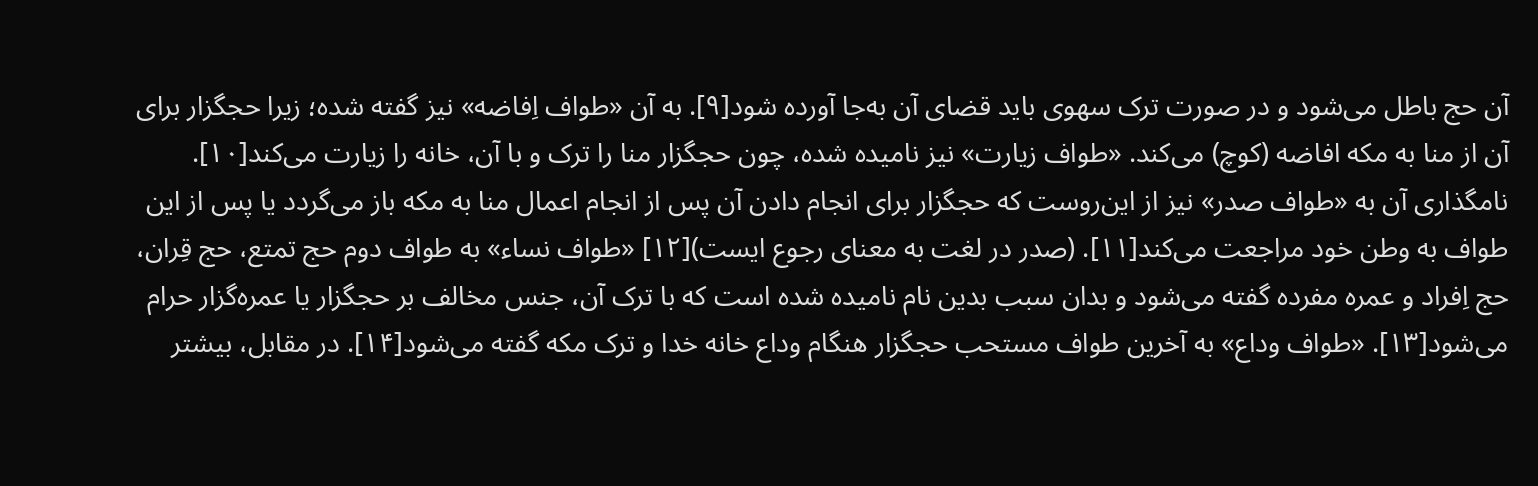آن حج باطل می‌شود و در صورت ترک سهوی باید قضای آن به‌جا آورده شود[۹]. به آن «طواف اِفاضه» نیز گفته شده؛ زیرا حجگزار برای آن از منا به مکه افاضه (کوچ) می‌کند. «طواف زیارت» نیز نامیده شده، چون حجگزار منا را ترک و با آن، خانه را زیارت می‌کند[۱۰]. نامگذاری آن به «طواف صدر» نیز از این‌روست که حجگزار برای انجام دادن آن پس از انجام اعمال منا به مکه باز می‌گردد یا پس از این طواف به وطن خود مراجعت می‌کند[۱۱]. (صدر در لغت به معنای رجوع ایست)[۱۲] «طواف نساء» به طواف دوم حج تمتع، حج قِران، حج اِفراد و عمره مفرده گفته می‌شود و بدان سبب بدین نام نامیده شده است که با ترک آن، جنس مخالف بر حجگزار یا عمره‌گزار حرام می‌شود[۱۳]. «طواف وداع» به آخرین طواف مستحب حجگزار هنگام وداع خانه خدا و ترک مکه گفته می‌شود[۱۴]. در مقابل، بیشتر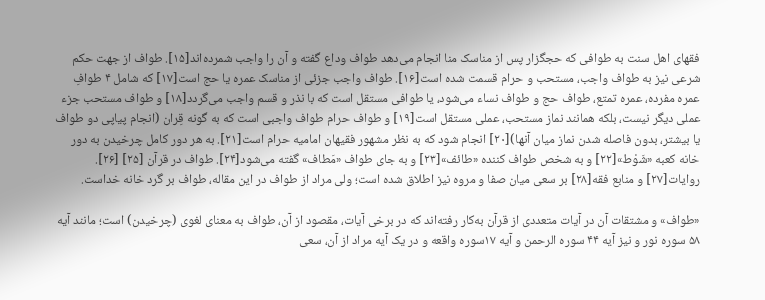فقهای اهل سنت به طوافی که حجگزار پس از مناسک منا انجام می‌دهد طواف وداع گفته و آن را واجب شمرده‌اند[۱۵]. طواف از جهت حکم شرعی نیز به طواف واجب، مستحب و حرام قسمت شده است[۱۶]. طواف واجب جزئی از مناسک عمره یا حج است[۱۷] که شامل ۴ طوافِ عمره مفرده، عمره تمتع، طواف حج و طواف نساء می‌شود، یا طوافی مستقل است که با نذر و قسم واجب می‌گردد[۱۸] و طواف مستحب جزء عملی دیگر نیست، بلکه همانند نماز مستحب، عملی مستقل است[۱۹] و طواف حرام طواف واجبی است که به گونه قِران (انجام پیاپی دو طواف یا بیشتر، بدون فاصله شدن نماز میان آنها)[۲۰] انجام شود که به نظر مشهور فقیهان امامیه حرام است[۲۱]. به هر دور کامل چرخیدن به دور خانه کعبه «شَوْط»[۲۲] و به شخص طواف کننده «طائف»[۲۳] و به جای طواف «مَطاف» گفته می‌شود[۲۴]. طواف در قرآن [۲۵] [۲۶]. روایات[۲۷] و منابع فقه[۲۸] بر سعی میان صفا و مروه نیز اطلاق شده است؛ ولی مراد از طواف در این مقاله، طواف بر گرد خانه خداست.

«طواف» و مشتقات آن در آیات متعددی از قرآن به‌کار رفته‌اند که در برخی آیات، مقصود از آن، طواف به معنای لغوی (چرخیدن) است؛ مانند آیه ۵۸ سوره نور و نیز آیه ۴۴ سوره الرحمن و آیه ۱۷سوره واقعه و در یک آیه مراد از آن، سعی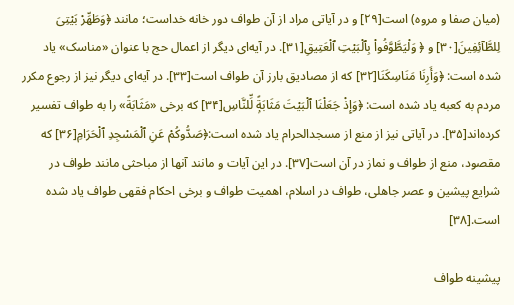(میان صفا و مروه) است[۲۹] و در آیاتی مراد از آن طواف دور خانه خداست؛ مانند ﴿وَطَهِّرْ بَيْتِىَ لِلطَّآئِفِينَ[۳۰] و ﴿ وَلْيَطَّوَّفُوا۟ بِٱلْبَيْتِ ٱلْعَتِيقِ[۳۱]. در آیه‌ای دیگر از اعمال حج با عنوان «مناسک» یاد شده است: ﴿وَأَرِنَا مَنَاسِكَنَا[۳۲] که از مصادیق بارز آن طواف است[۳۳]. در آیه‌ای دیگر نیز از رجوع مکرر مردم به کعبه یاد شده است: ﴿وَإِذْ جَعَلْنَا ٱلْبَيْتَ مَثَابَةًۭ لِّلنَّاسِ[۳۴] که برخی «مَثَابَةً» را به طواف تفسیر کرده‌اند[۳۵]. در آیاتی نیز از منع از مسجدالحرام یاد شده است:﴿صَدُّوكُمْ عَنِ ٱلْمَسْجِدِ ٱلْحَرَامِ[۳۶] که مقصود، منع از طواف و نماز در آن است[۳۷]. در این آیات و مانند آنها از مباحثی مانند طواف در شرایع پیشین و عصر جاهلی، طواف در اسلام، اهمیت طواف و برخی احکام فقهی طواف یاد شده است.[۳۸]

پیشینه طواف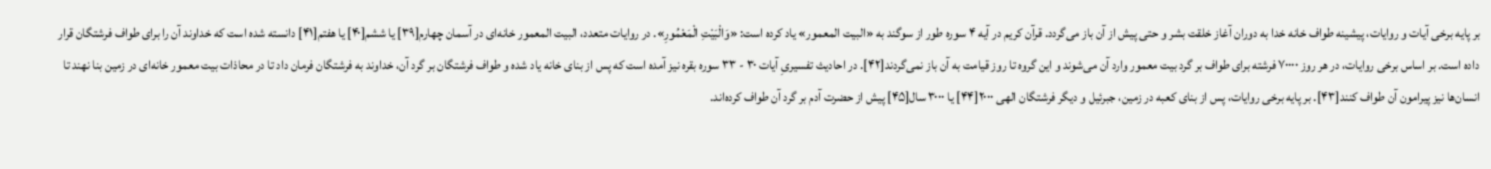بر پایه برخی آیات و روایات، پیشینه طواف خانه خدا به دوران آغاز خلقت بشر و حتی پیش از آن باز می‌گردد. قرآن کریم در آیه ۴ سوره طور از سوگند به «البیت المعمور» یاد کرده است: «وَالْبَیْتِ الْمَعْمُورِ». در روایات متعدد، البیت المعمور خانه‌ای در آسمان چهارم[۳۹] یا ششم[۴۰] یا هفتم[۴۱] دانسته شده است که خداوند آن را برای طواف فرشتگان قرار داده است. بر اساس برخی روایات، در هر روز ۷۰۰۰۰ فرشته برای طواف بر گرد بیت معمور وارد آن می‌شوند و این گروه تا روز قیامت به آن باز نمی‌گردند[۴۲]. در احادیث تفسیریِ آیات ۳۰ - ۳۳ سوره بقره نیز آمده است که پس از بنای خانه یاد شده و طواف فرشتگان بر گرد آن، خداوند به فرشتگان فرمان داد تا در محاذات بیت معمور خانه‌ای در زمین بنا نهند تا انسان‌ها نیز پیرامون آن طواف کنند[۴۳]. بر پایه برخی روایات، پس از بنای کعبه در زمین، جبرئیل و دیگر فرشتگان الهی ۲۰۰۰[۴۴] یا ۳۰۰۰ سال[۴۵] پیش از حضرت آدم بر گرد آن طواف کرده‌اند.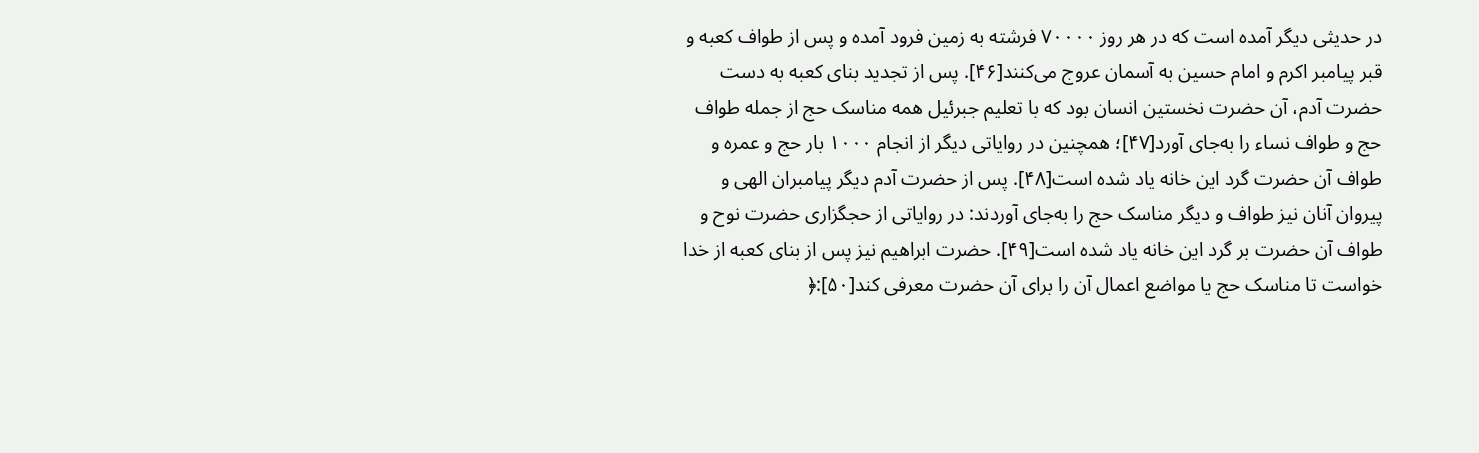در حدیثی دیگر آمده است که در هر روز ۷۰۰۰۰ فرشته به زمین فرود آمده و پس از طواف کعبه و قبر پیامبر اکرم و امام حسین به آسمان عروج می‌کنند[۴۶]. پس از تجدید بنای کعبه به دست حضرت آدم، آن حضرت نخستین انسان بود که با تعلیم جبرئیل همه مناسک حج از جمله طواف حج و طواف نساء را به‌جای آورد[۴۷]؛ همچنین در روایاتی دیگر از انجام ۱۰۰۰ بار حج و عمره و طواف آن حضرت گرد این خانه یاد شده است[۴۸]. پس از حضرت آدم دیگر پیامبران الهی و پیروان آنان نیز طواف و دیگر مناسک حج را به‌جای آوردند: در روایاتی از حجگزاری حضرت نوح و طواف آن حضرت بر گرد این خانه یاد شده است[۴۹]. حضرت ابراهیم نیز پس از بنای کعبه از خدا خواست تا مناسک حج یا مواضع اعمال آن را برای آن حضرت معرفی کند[۵۰]:﴿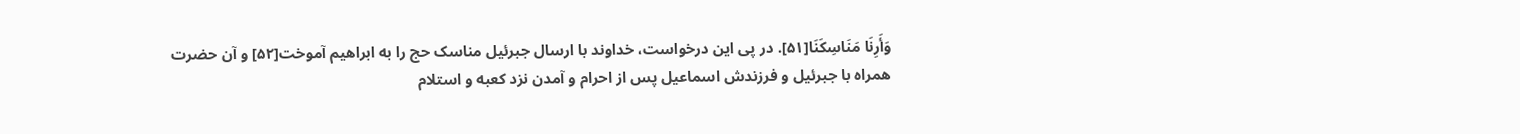وَأَرِنَا مَنَاسِكَنَا[۵۱]. در پی این درخواست، خداوند با ارسال جبرئیل مناسک حج را به ابراهیم آموخت[۵۲] و آن حضرت همراه با جبرئیل و فرزندش اسماعیل پس از احرام و آمدن نزد کعبه و استلام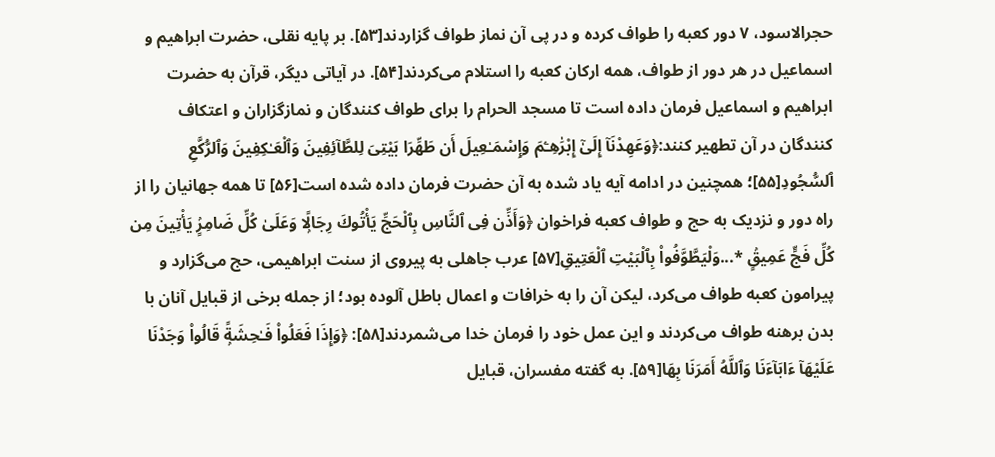حجرالاسود، ۷ دور کعبه را طواف کرده و در پی آن نماز طواف گزاردند[۵۳]. بر پایه نقلی، حضرت ابراهیم و اسماعیل در هر دور از طواف، همه ارکان کعبه را استلام می‌کردند[۵۴]. در آیاتی دیگر، قرآن به حضرت ابراهیم و اسماعیل فرمان داده است تا مسجد الحرام را برای طواف کنندگان و نمازگزاران و اعتکاف کنندگان در آن تطهیر کنند:﴿وَعَهِدْنَآ إِلَىٰٓ إِبْرَٰهِـۧمَ وَإِسْمَـٰعِيلَ أَن طَهِّرَا بَيْتِىَ لِلطَّآئِفِينَ وَٱلْعَـٰكِفِينَ وَٱلرُّكَّعِ ٱلسُّجُودِ[۵۵]؛ همچنین در ادامه آیه یاد شده به آن حضرت فرمان داده شده است[۵۶] تا همه جهانیان را از راه دور و نزدیک به حج و طواف کعبه فراخوان ﴿وَأَذِّن فِى ٱلنَّاسِ بِٱلْحَجِّ يَأْتُوكَ رِجَالًۭا وَعَلَىٰ كُلِّ ضَامِرٍۢ يَأْتِينَ مِن كُلِّ فَجٍّ عَمِيقٍۢ *...وَلْيَطَّوَّفُوا۟ بِٱلْبَيْتِ ٱلْعَتِيقِ[۵۷] عرب جاهلی به پیروی از سنت ابراهیمی، حج می‌گزارد و پیرامون کعبه طواف می‌کرد، لیکن آن را به خرافات و اعمال باطل آلوده بود؛ از جمله برخی از قبایل آنان با بدن برهنه طواف می‌کردند و این عمل خود را فرمان خدا می‌شمردند[۵۸]: ﴿وَإِذَا فَعَلُوا۟ فَـٰحِشَةًۭ قَالُوا۟ وَجَدْنَا عَلَيْهَآ ءَابَآءَنَا وَٱللَّهُ أَمَرَنَا بِهَا[۵۹]. به گفته مفسران، قبایل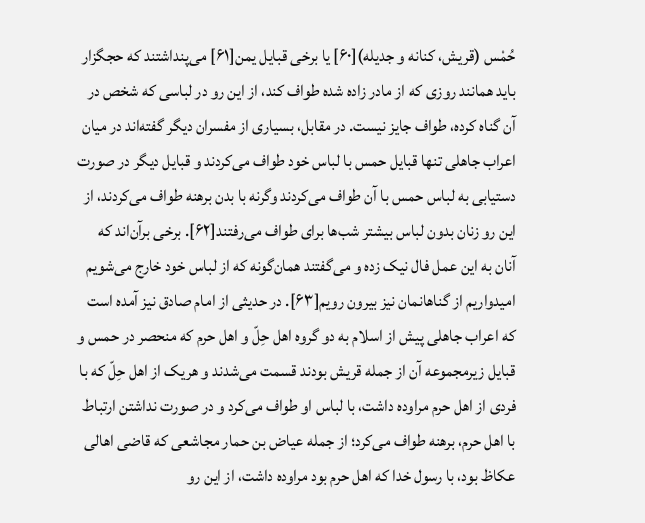حُمْس (قریش، کنانه و جدیله)[۶۰] یا برخی قبایل یمن[۶۱] می‌پنداشتند که حجگزار باید همانند روزی که از مادر زاده شده طواف کند، از این رو در لباسی که شخص در آن گناه کرده، طواف جایز نیست. در مقابل، بسیاری از مفسران دیگر گفته‌اند در میان اعراب جاهلی تنها قبایل حمس با لباس خود طواف می‌کردند و قبایل دیگر در صورت دستیابی به لباس حمس با آن طواف می‌کردند وگرنه با بدن برهنه طواف می‌کردند، از این رو زنان بدون لباس بیشتر شب‌ها برای طواف می‌رفتند[۶۲]. برخی برآن‌اند که آنان به این عمل فال نیک زده و می‌گفتند همان‌گونه که از لباس خود خارج می‌شویم امیدواریم از گناهانمان نیز بیرون رویم[۶۳]. در حدیثی از امام صادق نیز آمده است که اعراب جاهلی پیش از اسلام به دو گروه اهل حِلّ و اهل حرم که منحصر در حمس و قبایل زیرمجموعه آن از جمله قریش بودند قسمت می‌شدند و هریک از اهل حِلّ که با فردی از اهل حرم مراوده داشت، با لباس او طواف می‌کرد و در صورت نداشتن ارتباط با اهل حرم، برهنه طواف می‌کرد؛ از جمله عیاض بن حمار مجاشعی که قاضی اهالی عکاظ بود، با رسول خدا که اهل حرم بود مراوده داشت، از این رو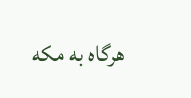هرگاه به مکه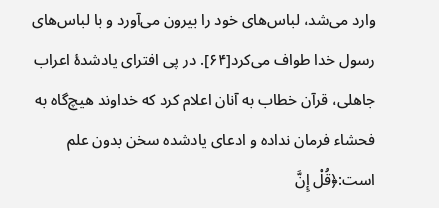وارد می‌شد، لباس‌های خود را بیرون می‌آورد و با لباس‌های رسول خدا طواف می‌کرد[۶۴]. در پی افترای یادشدۀ اعراب جاهلی، قرآن خطاب به آنان اعلام کرد که خداوند هیچ‌گاه به فحشاء فرمان نداده و ادعای یادشده سخن بدون علم است:﴿قُلْ إِنَّ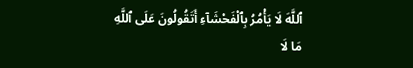ٱللَّهَ لَا يَأْمُرُ بِٱلْفَحْشَآءِ أَتَقُولُونَ عَلَى ٱللَّهِ مَا لَا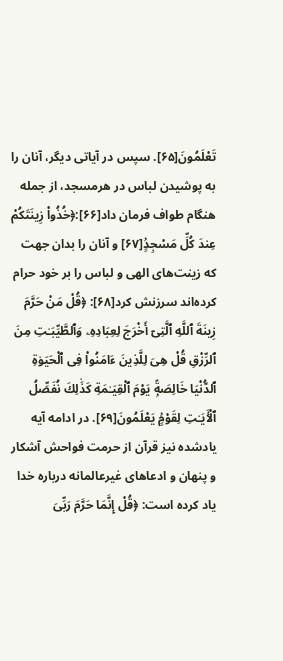تَعْلَمُونَ[۶۵]. سپس در آیاتی دیگر، آنان را به پوشیدن لباس در هرمسجد، از جمله هنگام طواف فرمان داد[۶۶]:﴿خُذُوا۟ زِينَتَكُمْ عِندَ كُلِّ مَسْجِدٍۢ[۶۷] و آنان را بدان جهت که زینت‌های الهی و لباس را بر خود حرام کرده‌اند سرزنش کرد[۶۸]: ﴿قُلْ مَنْ حَرَّمَ زِينَةَ ٱللَّهِ ٱلَّتِىٓ أَخْرَجَ لِعِبَادِهِۦ وَٱلطَّيِّبَـٰتِ مِنَ ٱلرِّزْقِ قُلْ هِىَ لِلَّذِينَ ءَامَنُوا۟ فِى ٱلْحَيَوٰةِ ٱلدُّنْيَا خَالِصَةًۭ يَوْمَ ٱلْقِيَـٰمَةِ كَذَٰلِكَ نُفَصِّلُ ٱلْـَٔايَـٰتِ لِقَوْمٍۢ يَعْلَمُونَ[۶۹]. در ادامه آیه یادشده نیز قرآن از حرمت فواحش آشکار و پنهان و ادعاهای غیرعالمانه درباره خدا یاد کرده است: ﴿قُلْ إِنَّمَا حَرَّمَ رَبِّىَ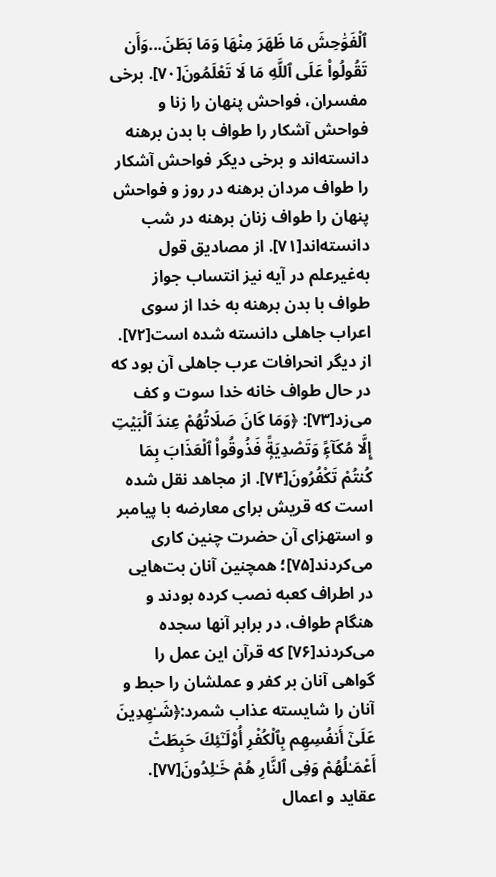ٱلْفَوَٰحِشَ مَا ظَهَرَ مِنْهَا وَمَا بَطَنَ...وَأَن تَقُولُوا۟ عَلَى ٱللَّهِ مَا لَا تَعْلَمُونَ[۷۰]. برخی مفسران، فواحش پنهان را زنا و فواحش آشکار را طواف با بدن برهنه دانسته‌اند و برخی دیگر فواحش آشکار را طواف مردان برهنه در روز و فواحش پنهان را طواف زنان برهنه در شب دانسته‌اند[۷۱]. از مصادیق قول به‌غیرعلم در آیه نیز انتساب جواز طواف با بدن برهنه به خدا از سوی اعراب جاهلی دانسته شده است[۷۲]. از دیگر انحرافات عرب جاهلی آن بود که در حال طواف خانه خدا سوت و کف می‌زد[۷۳]: ﴿وَمَا كَانَ صَلَاتُهُمْ عِندَ ٱلْبَيْتِ إِلَّا مُكَآءًۭ وَتَصْدِيَةًۭ فَذُوقُوا۟ ٱلْعَذَابَ بِمَا كُنتُمْ تَكْفُرُونَ[۷۴]. از مجاهد نقل شده است که قریش برای معارضه با پیامبر و استهزای آن حضرت چنین کاری می‌کردند[۷۵]؛ همچنین آنان بت‌هایی در اطراف کعبه نصب کرده بودند و هنگام طواف، در برابر آنها سجده می‌کردند[۷۶] که قرآن این عمل را گواهی آنان بر کفر و عملشان را حبط و آنان را شایسته عذاب شمرد:﴿شَـٰهِدِينَ عَلَىٰٓ أَنفُسِهِم بِٱلْكُفْرِ أُو۟لَـٰٓئِكَ حَبِطَتْ أَعْمَـٰلُهُمْ وَفِى ٱلنَّارِ هُمْ خَـٰلِدُونَ[۷۷]. عقاید و اعمال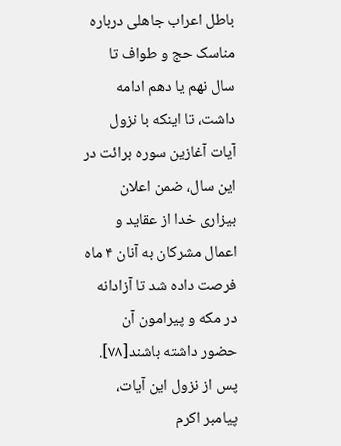باطل اعراب جاهلی درباره مناسک حج و طواف تا سال نهم یا دهم ادامه داشت، تا اینکه با نزول آیات آغازین سوره برائت در این سال، ضمن اعلان بیزاری خدا از عقاید و اعمال مشرکان به آنان ۴ ماه فرصت داده شد تا آزادانه در مکه و پیرامون آن حضور داشته باشند[۷۸]. پس از نزول این آیات، پیامبر اکرم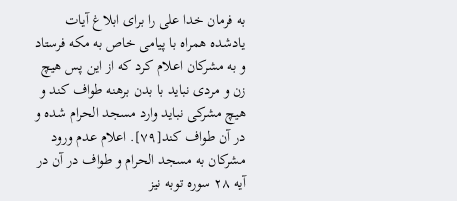به فرمان خدا علی را برای ابلاغ آیات یادشده همراه با پیامی خاص به مکه فرستاد و به مشرکان اعلام کرد که از این پس هیچ زن و مردی نباید با بدن برهنه طواف کند و هیچ مشرکی نباید وارد مسجد الحرام شده و در آن طواف کند[۷۹]. اعلام عدم ورود مشرکان به مسجد الحرام و طواف در آن در آیه ۲۸ سوره توبه نیز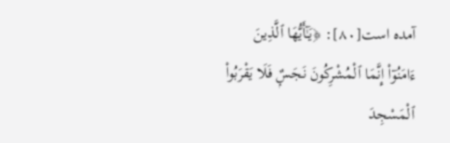آمده است[۸۰]: ﴿يَـٰٓأَيُّهَا ٱلَّذِينَ ءَامَنُوٓا۟ إِنَّمَا ٱلْمُشْرِكُونَ نَجَسٌۭ فَلَا يَقْرَبُوا۟ ٱلْمَسْجِدَ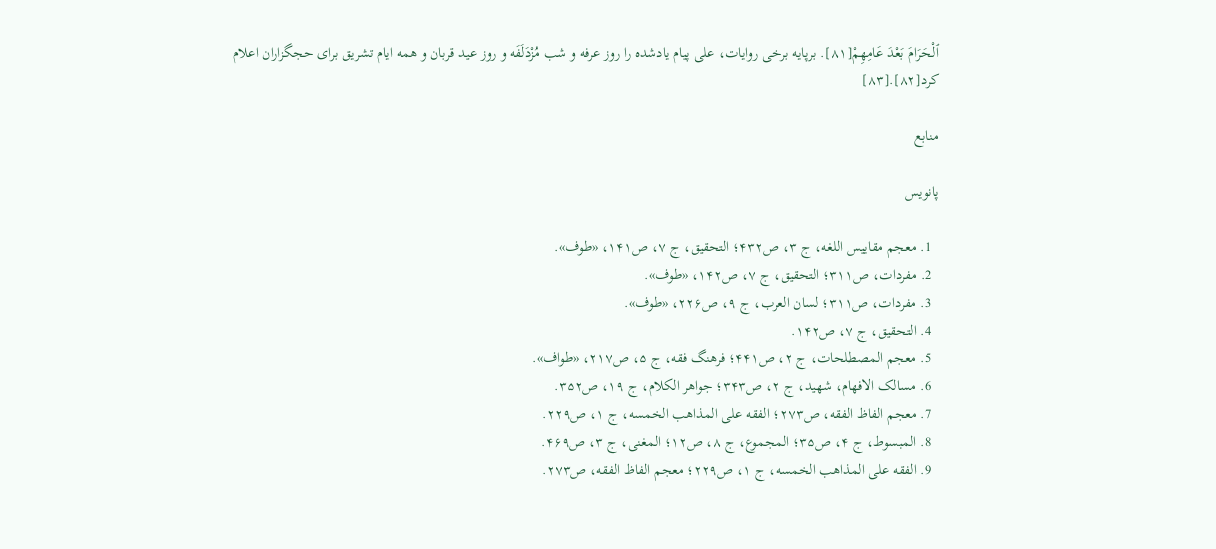ٱلْحَرَامَ بَعْدَ عَامِهِمْ[۸۱]. برپایه برخی روایات، علی پیام یادشده را روز عرفه و شب مُزْدَلَفَه و روز عید قربان و همه ایام تشریق برای حجگزاران اعلام کرد[۸۲].[۸۳]

منابع

پانویس

  1. معجم مقاییس اللغه، ج ۳، ص۴۳۲؛ التحقیق، ج ۷، ص۱۴۱، «طوف».
  2. مفردات، ص۳۱۱؛ التحقیق، ج ۷، ص۱۴۲، «طوف».
  3. مفردات، ص۳۱۱؛ لسان العرب، ج ۹، ص۲۲۶، «طوف».
  4. التحقیق، ج ۷، ص۱۴۲.
  5. معجم المصطلحات، ج ۲، ص۴۴۱؛ فرهنگ فقه، ج ۵، ص۲۱۷، «طواف».
  6. مسالک الافهام، شهید،‌ ج ۲، ص۳۴۳؛ جواهر الکلام، ج ۱۹، ص۳۵۲.
  7. معجم الفاظ الفقه، ص۲۷۳؛ الفقه علی المذاهب الخمسه، ج ۱، ص۲۲۹.
  8. المبسوط، ج ۴، ص۳۵؛ المجموع، ج ۸، ص۱۲؛ المغنی، ج ۳، ص۴۶۹.
  9. الفقه علی المذاهب الخمسه، ج ۱، ص۲۲۹؛ معجم الفاظ الفقه، ص۲۷۳.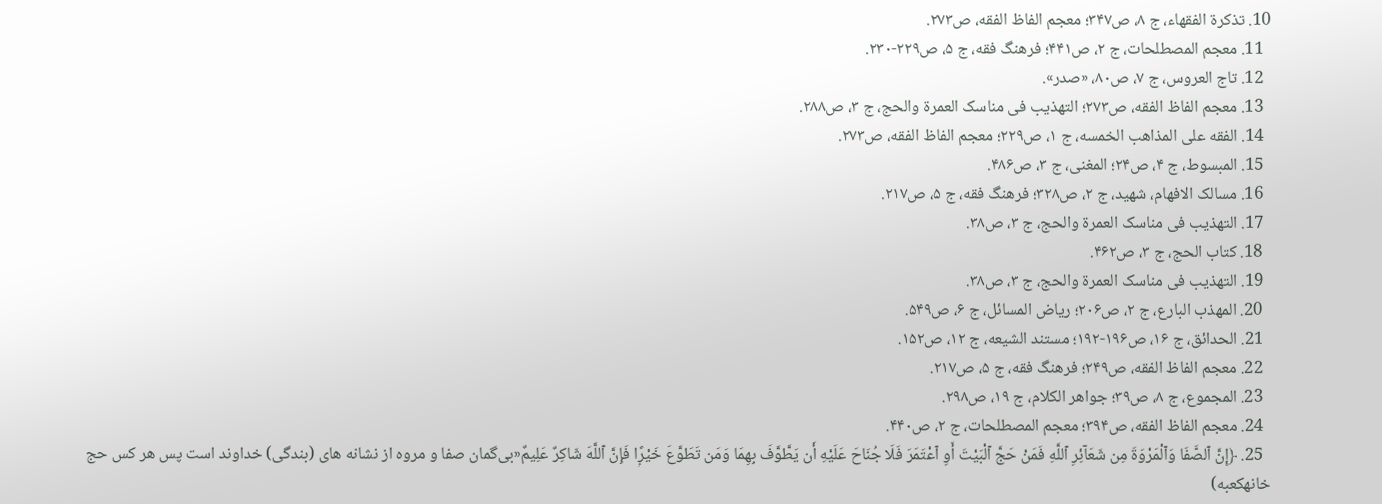10. تذکرة الفقهاء، ج ۸، ص۳۴۷؛ معجم الفاظ الفقه، ص۲۷۳.
  11. معجم المصطلحات، ج ۲، ص۴۴۱؛ فرهنگ فقه، ج ۵، ص۲۲۹-۲۳۰.
  12. تاج العروس، ج ۷، ص۸۰، «صدر».
  13. معجم الفاظ الفقه، ص۲۷۳؛ التهذیب فی مناسک العمرة والحج، ج ۳، ص۲۸۸.
  14. الفقه علی المذاهب الخمسه، ج ۱، ص۲۲۹؛ معجم الفاظ الفقه، ص۲۷۳.
  15. المبسوط، ج ۴، ص۲۴؛ المغنی، ج ۳، ص۴۸۶.
  16. مسالک الافهام، شهید، ج ۲، ص۳۲۸؛ فرهنگ فقه، ج ۵، ص۲۱۷.
  17. التهذیب فی مناسک العمرة والحج، ج ۳، ص۳۸.
  18. کتاب الحج، ج ۳، ص۴۶۲.
  19. التهذیب فی مناسک العمرة والحج، ج ۳، ص۳۸.
  20. المهذب البارع، ج ۲، ص۲۰۶؛ ریاض المسائل، ج ۶، ص۵۴۹.
  21. الحدائق، ج ۱۶، ص۱۹۶-۱۹۲؛ مستند الشیعه، ج ۱۲، ص۱۵۲.
  22. معجم الفاظ الفقه، ص۲۴۹؛ فرهنگ فقه، ج ۵، ص۲۱۷.
  23. المجموع، ج ۸، ص۳۹؛ جواهر الکلام، ج ۱۹، ص۲۹۸.
  24. معجم الفاظ الفقه، ص۳۹۴؛ معجم المصطلحات، ج ۲، ص۴۴۰.
  25. ﴿إِنَّ ٱلصَّفَا وَٱلْمَرْوَةَ مِن شَعَآئِرِ ٱللَّهِ فَمَنْ حَجَّ ٱلْبَيْتَ أَوِ ٱعْتَمَرَ فَلَا جُنَاحَ عَلَيْهِ أَن يَطَّوَّفَ بِهِمَا وَمَن تَطَوَّعَ خَيْرًۭا فَإِنَّ ٱللَّهَ شَاكِرٌ عَلِيمٌ«بی‌گمان صفا و مروه از نشانه ‌های (بندگی) خداوند است پس هر کس حج خانهکعبه)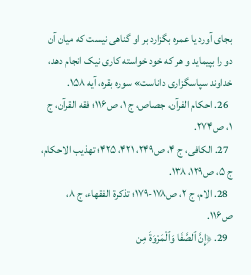بجای آورد یا عمره بگزارد بر او گناهی نیست که میان آن دو را بپیماید و هر که خود خواسته کاری نیک انجام دهد، خداوند سپاسگزاری داناست» سوره بقره، آیه ۱۵۸.
  26. احکام الفرآن، جصاص، ج ۱، ص۱۱۶؛ فقه القرآن، ج ۱، ص۲۷۴.
  27. الکافی، ج ۴، ص۲۴۹، ۴۲۱، ۴۲۵؛ تهذیب الاحکام، ج ۵، ص۱۲۹، ۱۳۸.
  28. الام، ج ۲، ص۱۷۸-۱۷۹؛ تذکرة الفقهاء، ج ۸، ص۱۱۶.
  29. ﴿إِنَّ ٱلصَّفَا وَٱلْمَرْوَةَ مِن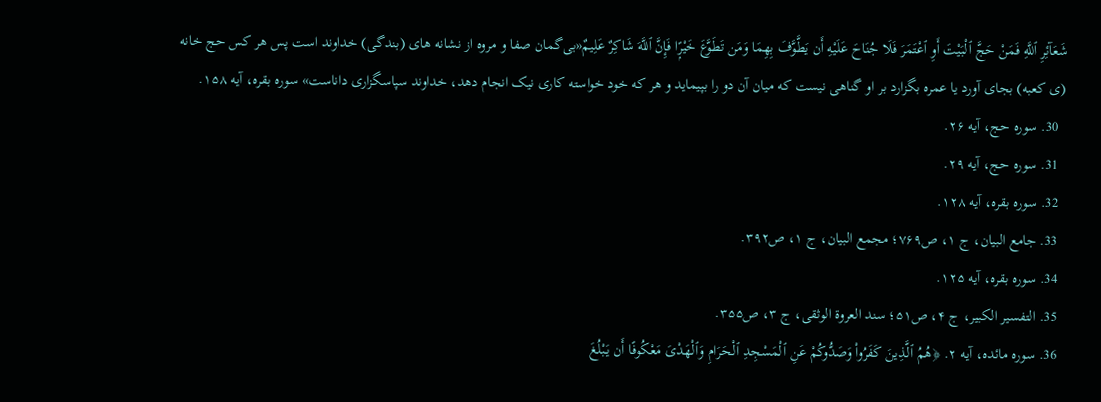شَعَآئِرِ ٱللَّهِ فَمَنْ حَجَّ ٱلْبَيْتَ أَوِ ٱعْتَمَرَ فَلَا جُنَاحَ عَلَيْهِ أَن يَطَّوَّفَ بِهِمَا وَمَن تَطَوَّعَ خَيْرًۭا فَإِنَّ ٱللَّهَ شَاكِرٌ عَلِيمٌ«بی‌گمان صفا و مروه از نشانه ‌های (بندگی) خداوند است پس هر کس حج خانه (ی کعبه) بجای آورد یا عمره بگزارد بر او گناهی نیست که میان آن دو را بپیماید و هر که خود خواسته کاری نیک انجام دهد، خداوند سپاسگزاری داناست» سوره بقره، آیه ۱۵۸.
  30. سوره حج، آیه ۲۶.
  31. سوره حج، آیه ۲۹.
  32. سوره بقره، آیه ۱۲۸.
  33. جامع البیان، ج ۱، ص۷۶۹؛ مجمع البیان، ج ۱، ص۳۹۲.
  34. سوره بقره، آیه ۱۲۵.
  35. التفسیر الکبیر، ج ۴، ص۵۱؛ سند العروة الوثقی، ج ۳، ص۳۵۵.
  36. سوره مائده، آیه ۲. ﴿هُمُ ٱلَّذِينَ كَفَرُوا۟ وَصَدُّوكُمْ عَنِ ٱلْمَسْجِدِ ٱلْحَرَامِ وَٱلْهَدْىَ مَعْكُوفًا أَن يَبْلُغَ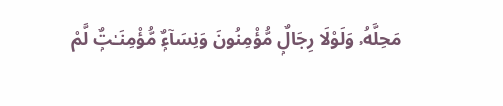مَحِلَّهُۥ وَلَوْلَا رِجَالٌۭ مُّؤْمِنُونَ وَنِسَآءٌۭ مُّؤْمِنَـٰتٌۭ لَّمْ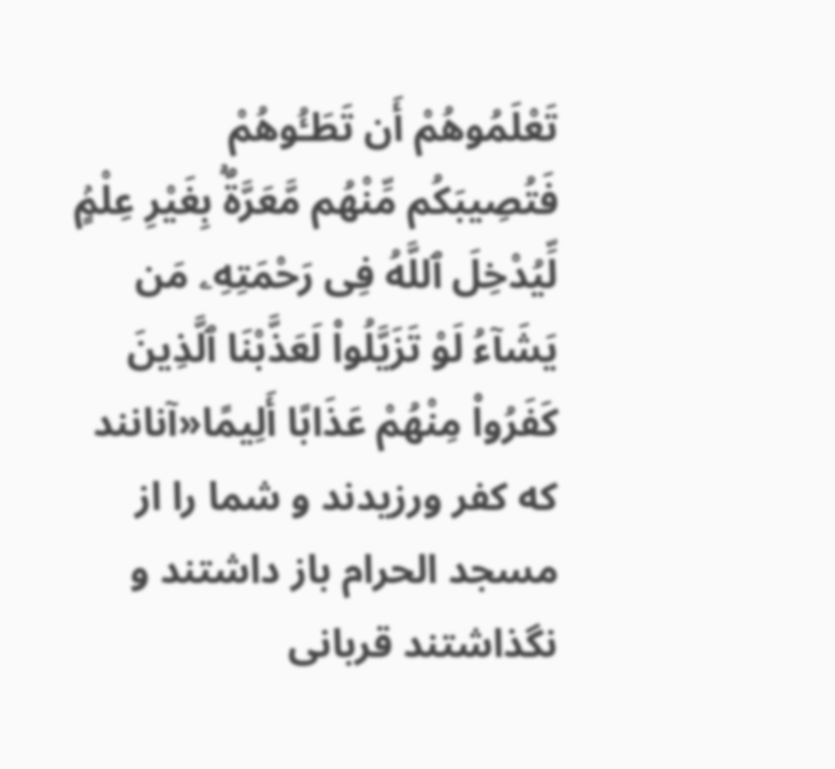تَعْلَمُوهُمْ أَن تَطَـُٔوهُمْ فَتُصِيبَكُم مِّنْهُم مَّعَرَّةٌۢ بِغَيْرِ عِلْمٍۢ لِّيُدْخِلَ ٱللَّهُ فِى رَحْمَتِهِۦ مَن يَشَآءُ لَوْ تَزَيَّلُوا۟ لَعَذَّبْنَا ٱلَّذِينَ كَفَرُوا۟ مِنْهُمْ عَذَابًا أَلِيمًا«آنانند که کفر ورزیدند و شما را از مسجد الحرام باز داشتند و نگذاشتند قربانی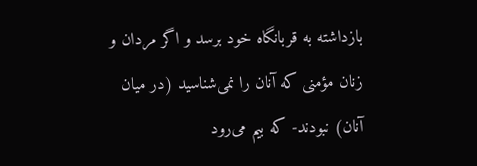بازداشته به قربانگاه خود برسد و اگر مردان و زنان مؤمنی که آنان را نمی‌شناسید (در میان آنان) نبودند- که بیم می‌رود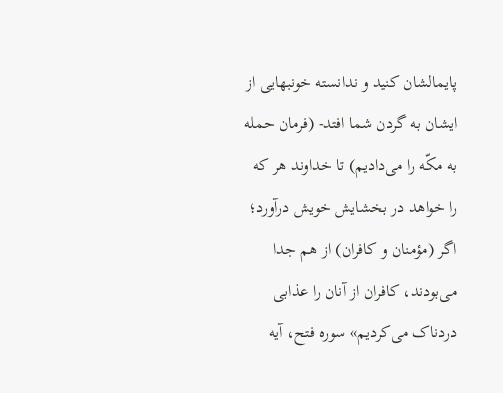پایمالشان کنید و ندانسته خونبهایی از ایشان به گردن شما افتد- (فرمان حمله به مکّه را می‌دادیم) تا خداوند هر که را خواهد در بخشایش خویش درآورد؛ اگر (مؤمنان و کافران) از هم جدا می‌بودند، کافران از آنان را عذابی دردناک می‌کردیم» سوره فتح، آیه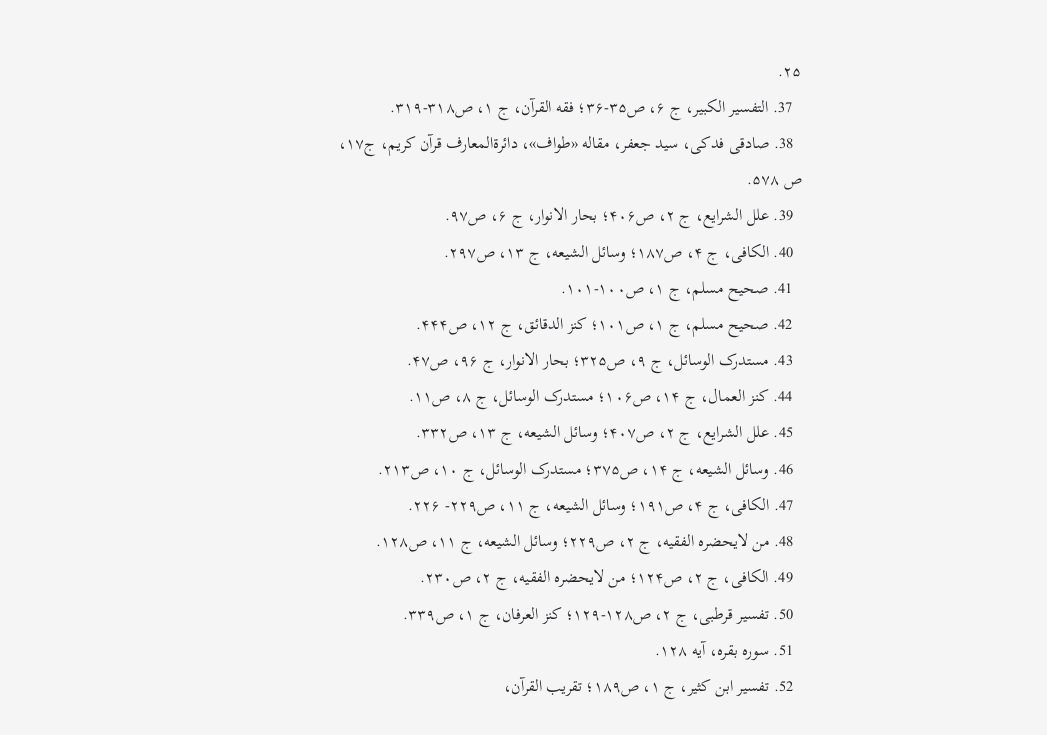۲۵.
  37. التفسیر الکبیر، ج ۶، ص۳۵-۳۶؛ فقه القرآن، ج ۱، ص۳۱۸-۳۱۹.
  38. صادقی فدکی، سید جعفر، مقاله «طواف»، دائرةالمعارف قرآن کریم، ج۱۷، ص ۵۷۸.
  39. علل الشرایع، ج ۲، ص۴۰۶؛ بحار الانوار، ج ۶، ص۹۷.
  40. الکافی، ج ۴، ص۱۸۷؛ وسائل الشیعه، ج ۱۳، ص۲۹۷.
  41. صحیح مسلم، ج ۱، ص۱۰۰-۱۰۱.
  42. صحیح مسلم، ج ۱، ص۱۰۱؛ کنز الدقائق، ج ۱۲، ص۴۴۴.
  43. مستدرک الوسائل، ج ۹، ص۳۲۵؛ بحار الانوار، ج ۹۶، ص۴۷.
  44. کنز العمال، ج ۱۴، ص۱۰۶؛ مستدرک الوسائل، ج ۸، ص۱۱.
  45. علل الشرایع، ج ۲، ص۴۰۷؛ وسائل الشیعه، ج ۱۳، ص۳۳۲.
  46. وسائل الشیعه، ج ۱۴، ص۳۷۵؛ مستدرک الوسائل، ج ۱۰، ص۲۱۳.
  47. الکافی، ج ۴، ص۱۹۱؛ وسائل الشیعه، ج ۱۱، ص۲۲۹- ۲۲۶.
  48. من لایحضره الفقیه، ج ۲، ص۲۲۹؛ وسائل الشیعه، ج ۱۱، ص۱۲۸.
  49. الکافی، ج ۲، ص۱۲۴؛ من لایحضره الفقیه، ج ۲، ص۲۳۰.
  50. تفسیر قرطبی، ج ۲، ص۱۲۸-۱۲۹؛ کنز العرفان، ج ۱، ص۳۳۹.
  51. سوره بقره، آیه ۱۲۸.
  52. تفسیر ابن کثیر، ج ۱،‌ ص۱۸۹؛ تقریب القرآن،‌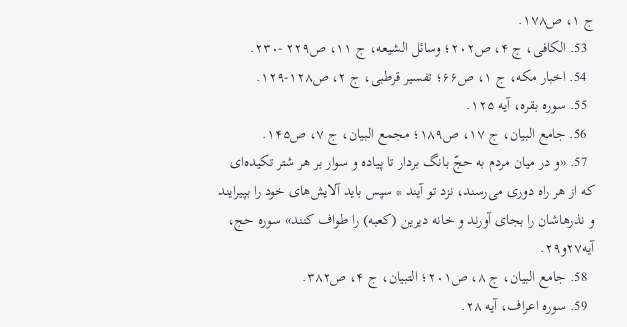ج ۱، ص۱۷۸.
  53. الکافی، ج ۴، ص۲۰۲؛ وسائل الشیعه، ج ۱۱، ص۲۲۹ -۲۳۰.
  54. اخبار مکه، ج ۱، ص۶۶؛ تفسیر قرطبی، ج ۲، ص۱۲۸-۱۲۹.
  55. سوره بقره، آیه ۱۲۵.
  56. جامع البیان، ج ۱۷، ص۱۸۹؛ مجمع البیان، ج ۷، ص۱۴۵.
  57. «و در میان مردم به حجّ بانگ بردار تا پیاده و سوار بر هر شتر تکیده‌ای که از هر راه دوری می‌رسند، نزد تو آیند * سپس باید آلایش‌های خود را بپیرایند و نذرهاشان را بجای آورند و خانه دیرین (کعبه) را طواف کنند» سوره حج، آیه۲۷و۲۹.
  58. جامع البیان، ج ۸، ص۲۰۱؛ التبیان، ج ۴، ص۳۸۲.
  59. سوره اعراف، آیه ۲۸.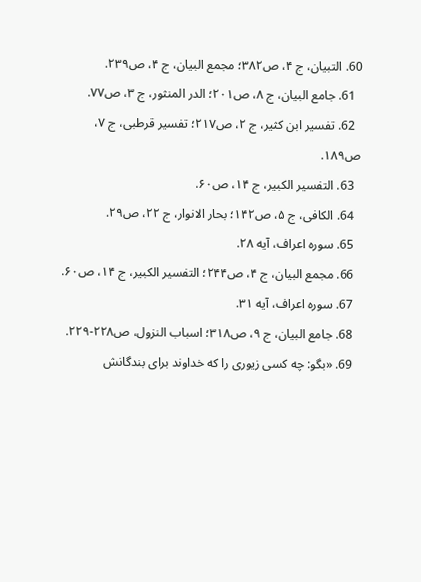60. التبیان، ج ۴، ص۳۸۲؛ مجمع البیان، ج ۴، ص۲۳۹.
  61. جامع البیان، ج ۸، ص۲۰۱؛ الدر المنثور، ج ۳، ص۷۷.
  62. تفسیر ابن کثیر، ج ۲، ص۲۱۷؛ تفسیر قرطبی، ج ۷، ص۱۸۹.
  63. التفسیر الکبیر، ج ۱۴، ص۶۰.
  64. الکافی، ج ۵، ص۱۴۲؛ بحار الانوار، ج ۲۲، ص۲۹.
  65. سوره اعراف، آیه ۲۸.
  66. مجمع البیان، ج ۴، ص۲۴۴؛ التفسیر الکبیر، ج ۱۴، ص۶۰.
  67. سوره اعراف، آیه ۳۱.
  68. جامع البیان، ج ۹، ص۳۱۸؛ اسباب النزول، ص۲۲۸-۲۲۹.
  69. «بگو: چه کسی زیوری را که خداوند برای بندگانش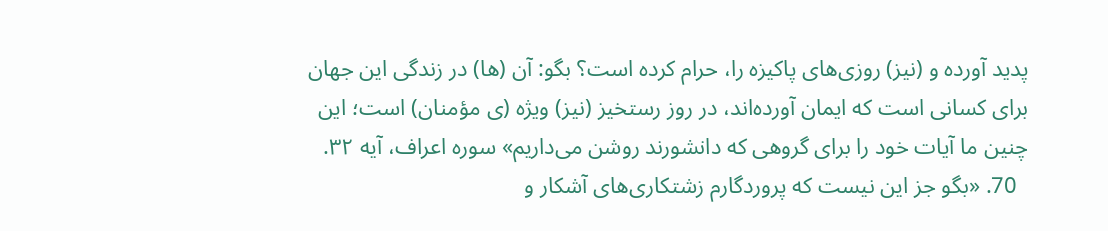پدید آورده و (نیز) روزی‌های پاکیزه را، حرام کرده است؟ بگو: آن (ها) در زندگی این جهان برای کسانی است که ایمان آورده‌اند، در روز رستخیز (نیز) ویژه (ی مؤمنان) است؛ این چنین ما آیات خود را برای گروهی که دانشورند روشن می‌داریم» سوره اعراف، آیه ۳۲.
  70. «بگو جز این نیست که پروردگارم زشتکاری‌های آشکار و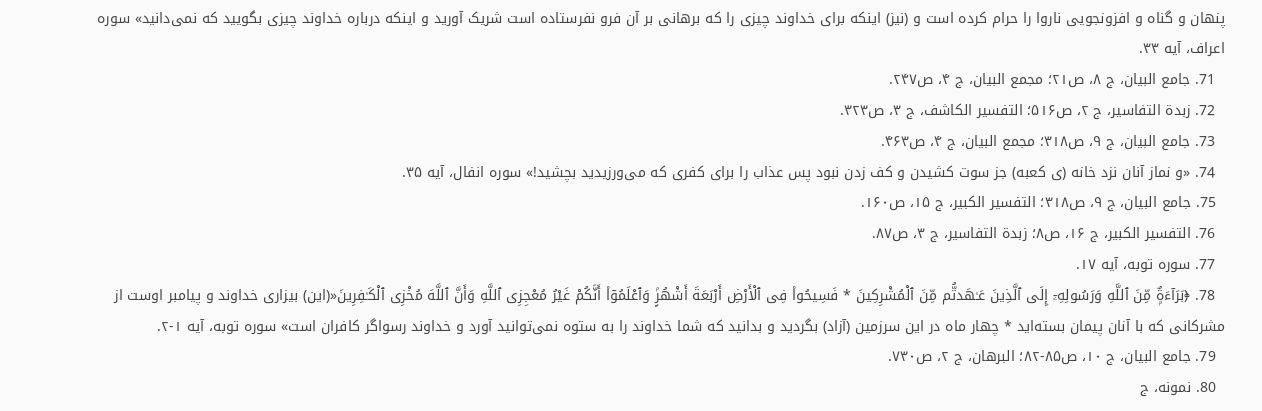پنهان و گناه و افزونجویی ناروا را حرام کرده است و (نیز) اینکه برای خداوند چیزی را که برهانی بر آن فرو نفرستاده است شریک آورید و اینکه درباره خداوند چیزی بگویید که نمی‌دانید» سوره اعراف، آیه ۳۳.
  71. جامع البیان، ج ۸، ص۲۱؛ مجمع البیان، ج ۴، ص۲۴۷.
  72. زبدة التفاسیر، ج ۲، ص۵۱۶؛ التفسیر الکاشف، ج ۳، ص۳۲۳.
  73. جامع البیان، ج ۹، ص۳۱۸؛ مجمع البیان، ج ۴، ص۴۶۳.
  74. «و نماز آنان نزد خانه (ی کعبه) جز سوت کشیدن و کف زدن نبود پس عذاب را برای کفری که می‌ورزیدید بچشید!» سوره انفال، آیه ۳۵.
  75. جامع البیان، ج ۹، ص۳۱۸؛ التفسیر الکبیر، ج ۱۵، ص۱۶۰.
  76. التفسیر الکبیر، ج ۱۶، ص۸؛ زبدة التفاسیر، ج ۳، ص۸۷.
  77. سوره توبه، آیه ۱۷.
  78. ﴿بَرَآءَةٌۭ مِّنَ ٱللَّهِ وَرَسُولِهِۦٓ إِلَى ٱلَّذِينَ عَـٰهَدتُّم مِّنَ ٱلْمُشْرِكِينَ * فَسِيحُوا۟ فِى ٱلْأَرْضِ أَرْبَعَةَ أَشْهُرٍۢ وَٱعْلَمُوٓا۟ أَنَّكُمْ غَيْرُ مُعْجِزِى ٱللَّهِ وَأَنَّ ٱللَّهَ مُخْزِى ٱلْكَـٰفِرِينَ«(این) بیزاری خداوند و پیامبر اوست از مشرکانی که با آنان پیمان بسته‌اید * چهار ماه در این سرزمین (آزاد) بگردید و بدانید که شما خداوند را به ستوه نمی‌توانید آورد و خداوند رسواگر کافران است» سوره توبه، آیه ۱-۲.
  79. جامع البیان، ج ۱۰، ص۸۵-۸۲؛ البرهان، ج ۲، ص۷۳۰.
  80. نمونه، ج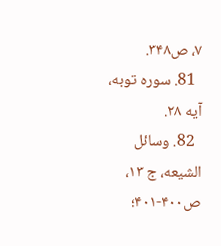۷، ص۳۴۸.
  81. سوره توبه، آیه ۲۸.
  82. وسائل الشیعه، ج ۱۳، ص۴۰۰-۴۰۱؛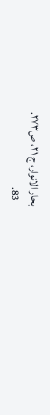بحار الانوار، ج ۲۱، ص۲۷۳.
  83.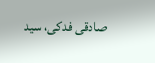صادقی فدکی، سید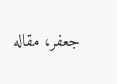جعفر، مقاله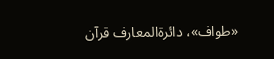«طواف»، دائرةالمعارف قرآن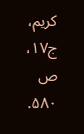کریم، ج۱۷، ص ۵۸۰.